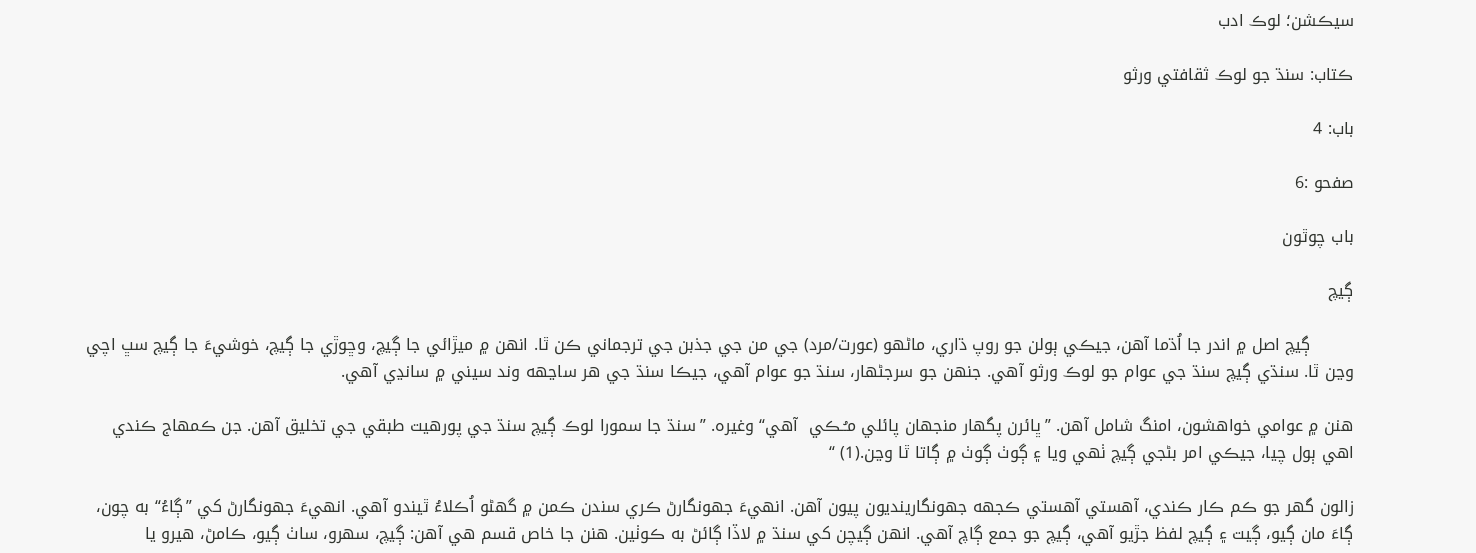سيڪشن؛ لوڪ ادب

ڪتاب: سنڌ جو لوڪ ثقافتي ورثو

باب: 4

صفحو :6

باب چوٿون

ڳيچ

        ڳيچ اصل ۾ اندر جا اُڌما آهن، جيڪي ٻولن جو روپ ڌاري، ماڻهو (عورت/مرد) جي من جي جذبن جي ترجماني ڪن ٿا. انهن ۾ ميڙائي جا ڳيچ، وڇوڙي جا ڳيچ، خوشيءَ جا ڳيچ سڀ اچي وڃن ٿا. سنڌي ڳيچ سنڌ جي عوام جو لوڪ ورثو آهي. جنهن جو سرجڻهار، سنڌ جو عوام آهي، جيڪا سنڌ جي هر ساڃهه وند سيني ۾ سانڍي آهي.

هنن ۾ عوامي خواهشون، امنگ شامل آهن. ”ڀائرن پگهار منجهان پائلي مـُـڪي  آهي“ وغيره. ”سنڌ جا سمورا لوڪ ڳيچ سنڌ جي پورهيت طبقي جي تخليق آهن. جن ڪمهاج ڪندي اهي ٻول چيا، جيڪي امر بڻجي ڳيچ ٺهي ويا ۽ ڳوٺ ڳوٺ ۾ ڳاتا ٿا وڃن.(1) “

زالون گهر جو ڪم ڪار ڪندي، آهستي آهستي ڪجهه جهونگارينديون پيون آهن. انهيءَ جهونگارڻ ڪري سندن ڪمن ۾ گهڻو اُڪلاءُ ٿيندو آهي. انهيءَ جهونگارڻ کي ”ڳاءُ“ به چون، ڳاءَ مان ڳيو، ڳيت ۽ ڳيچ لفظ جڙيو آهي، ڳيچ جو جمع ڳاچ آهي. انهن ڳيچن کي سنڌ ۾ لاڏا ڳائڻ به ڪوٺين. هنن جا خاص قسم هي آهن: ڳيچ، سهرو، ساٺ ڳيو، ڪامڻ، هيرو يا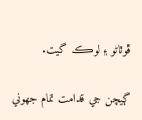ڦوٽاڻو ۽ لوڪ گيت.

ڳيچن جي قدامت تمام جهوني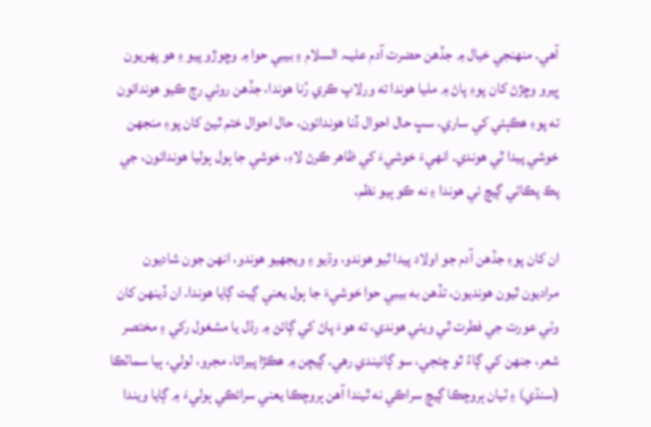آهي. منهنجي خيال ۾ جڏهن حضرت آدم عليـہ السلام ۽ بيبي حوا ۾ وڇوڙو پيو ۽ هو پهريون ڀيرو وڇڙڻ کان پوءِ پاڻ ۾ مليا هوندا ته ورلاپ ڪري رُنا هوندا، جڏهن روئي رڄ ڪيو هوندائون ته پوءِ هڪٻئي کي ساري، سڀ حال احوال ڏنا هوندائون، حال احوال ختم ٿيڻ کان پوءِ منجهن خوشي پيدا ٿي هوندي. انهيءَ خوشيءَ کي ظاهر ڪرڻ لاءِ، خوشي جا ٻول ٻوليا هوندائون، جي پڪ پڪاڻي ڳيچ ئي هوندا ۽ نه ڪو ٻيو نظم.

ان کان پوءِ جڏهن آدم جو اولاد پيدا ٿيو هوندو، وڌيو ۽ ويجهيو هوندو، انهن جون شاديون مراديون ٿيون هونديون، تڏهن به بيبي حوا خوشيءَ جا ٻول يعني ڳيت ڳايا هوندا. ان ڏينهن کان وٺي عورت جي فطرت ٿي ويئي هوندي، ته هوءَ پاڻ کي ڳائڻ ۾ رڌل يا مشغول رکي ۽ مختصر شعر، جنهن کي ڳاءُ ٿو چئجي، سو ڳائيندي رهي. ڳيچن ۾ هڪڙا پيراڻا، مجرو، لولي، ٻيا سماٽڪا (سنڌي) ۽ ٽيان ٻروچڪا ڳيچ سراڪي نه ٿيندا آهن ٻروچڪا يعني سرائڪي ٻوليءَ ۾ ڳايا ويندا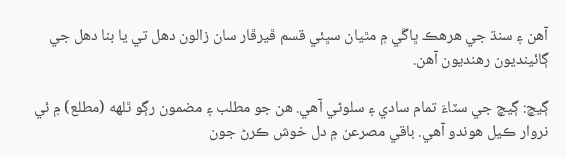آهن ۽ سنڌ جي هرهڪ ڀاڱي ۾ مٿيان سڀئي قسم ڦيرڦار سان زالون دهل تي يا بنا دهل جي ڳائينديون رهنديون آهن.

ڳيچ: ڳيچ جي سٽاءَ تمام سادي ۽ سلوڻي آهي. هن جو مطلب ۽ مضمون رڳو ٿلهه (مطلع) ۾ ئي نروار ڪيل هوندو آهي. باقي مصرعن ۾ دل خوش ڪرڻ جون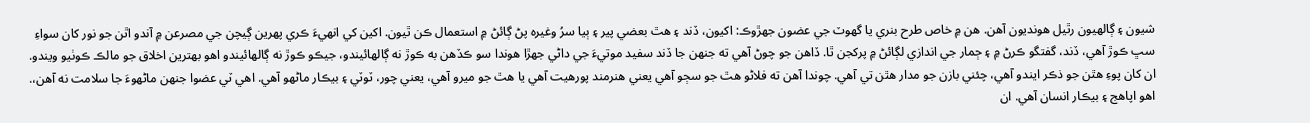شيون ۽ ڳالهيون رٿيل هونديون آهن. هن ۾ خاص طرح بنري يا گهوٽ جي عضون جهڙوڪ: اکيون، ڏند ۽ هٿ بعضي پير ۽ ٻيا سرُ وغيره پڻ ڳائڻ ۾ استعمال ڪن ٿيون. اکين کي انهيءَ ڪري پهرين ڳيچن جي مصرعن ۾ آندو اٿن جو نور کان سواءِ سڀ ڪوڙ آهي، ڏند، گفتگو ڪرڻ ۾ ۽ ڄمار جي اندازي لڳائڻ ۾ پرکجن ٿا. ڏاهن جو چوڻ آهي ته جنهن جا ڏند سفيد موتيءَ جي داڻي جهڙا هوندا سو ڪڏهن به ڪوڙ نه ڳالهائيندو، جيڪو ڪوڙ نه ڳالهائيندو اهو بهترين اخلاق جو مالڪ ڪوٺيو ويندو. ان کان پوءِ هٿن جو ذڪر ايندو آهي، چئني بازن جو مدار هٿن تي آهي. چوندا آهن ته فلاڻو هٿ جو سڄو آهي يعني هنرمند پورهيت آهي يا هٿ جو ميرو آهي، يعني چور، ٽوٽي ۽ بيڪار ماڻهو آهي. اهي ٽي عضوا جنهن ماڻهوءَ جا سلامت نه آهن،. اهو اپاهج ۽ بيڪار انسان آهي. ان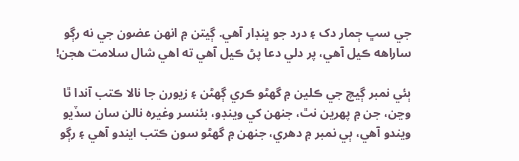جي سڀ ڄمار دک ۽ درد جو ڀنڊار آهي. ڳيتن ۾ انهن عضون جي نه رڳو ساراهه ڪيل آهي، پر دلي دعا پڻ ڪيل آهي ته اهي شال سلامت هجن!

ٻئي نمبر ڳيچ جي ڪلين ۾ گهڻو ڪري ڳهڻن ۽ زيورن جا نالا ڪتب آندا ٿا وڃن، جن ۾ پهرين نٿ، جنهن کي وينڊو، بئنسر وغيره نالن سان سڏيو ويندو آهي، ٻي نمبر ۾ دهري، جنهن ۾ گهڻو سون ڪتب ايندو آهي ۽ رڳو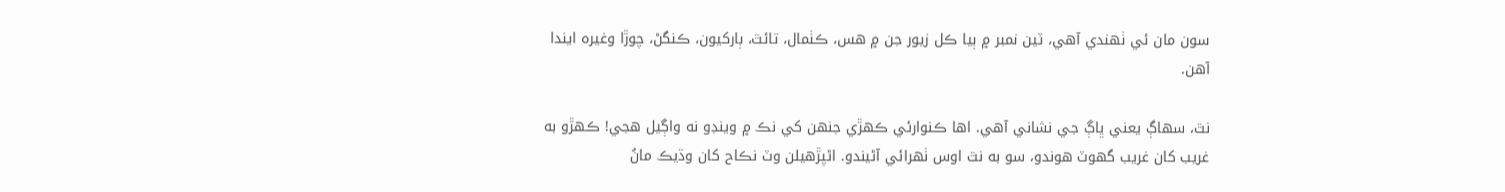سون مان ئي ٺهندي آهي، ٽين نمبر ۾ ٻيا ڪل زيور جن ۾ هس، ڪٺمال، تائٿ، ٻارکيون، ڪنگڻ، چوڙا وغيره ايندا آهن.

نٿ، سهاڳ يعني ڀاڳ جي نشاني آهي. اها ڪنوارئي ڪهڙي جنهن کي نڪ ۾ وينڊو نه واڳيل هجي! ڪهڙو به غريب کان غريب گهوٽ هوندو، سو به نٿ اوس ٺهرائي آڻيندو. اڻپڙهيلن وٽ نڪاح کان وڌيڪ مانُ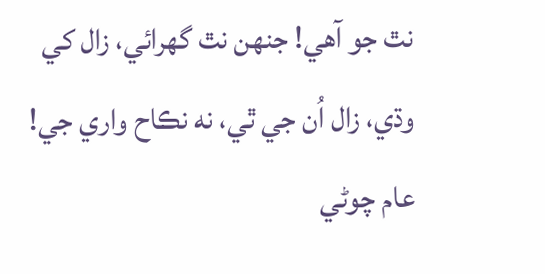نٿ جو آهي! جنهن نٿ گهرائي، زال کي وڌي، زال اُن جي ٿي، نه نڪاح واري جي! عام چوڻي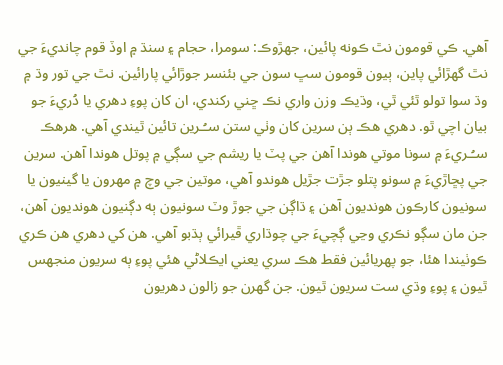آهي. ڪي قومون نٿ ڪونه پائين، جهڙوڪ: سومرا، حجام ۽ سنڌ ۾ اوڏ قوم چانديءَ جي نٿ گهڙائي پاين، ٻيون قومون سڀ سون جي بئنسر جوڙائي پارائين. نٿ جي تور وڌ ۾ وڌ سوا تولو ٿئي ٿي، وڌيڪ وزن واري نڪ ڇني رکندي، ان کان پوءِ دهري يا دُريءَ جو بيان اچي ٿو. دهري هڪ ٻن سرين کان وٺي ستن سـُـرين تائين ٿيندي آهي. هرهڪ سـُـريءَ ۾ سونا موتي هوندا آهن جي پٽ يا ريشم جي سڳي ۾ پوتل هوندا آهن. سرين جي پڇاڙيءَ ۾ سونو پتلو جڙت جڙيل هوندو آهي، موتين جي وچ ۾ مهرون يا گينيون يا سونيون کارڪون هونديون آهن ۽ ڌاڳن جي جوڙ وٽ سونيون ٻه دڳنيون هونديون آهن، جن مان سڳو نڪري وڃي ڳچيءَ جي چوڌاري ڦيرائي ٻڌبو آهي. هن کي دهري هن ڪري ڪوٺيندا هئا، جو پهريائين فقط هڪ سري يعني ايڪلاڻي هئي پوءِ ٻه سريون منجهس ٿيون ۽ پوءِ وڌي ست سريون ٿيون. جن گهرن جو زالون دهريون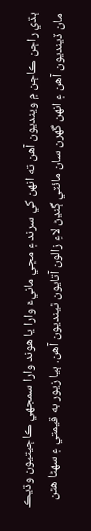ٻڌي راڄن ڪاڄن ۾ وينديون آهن ته انهن کي سرند ۽ مڇي مانيءَ وارا يا هوند وارا سمجهي ڪاڄيتيون وڌيڪ مان ڏينديون آهن ۽ انهن گهرن سان مائٽي ڳنڍڻ لاءِ زالون آتايون ٿينديون آهن. ٻيا زيور به قيمتي ۽ سهڻا هٿن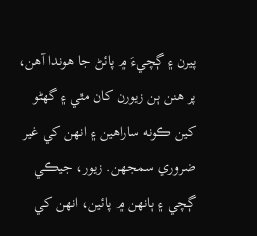پيرن ۽ ڳچيءَ ۾ پائڻ جا هوندا آهن، پر هنن ٻن زيورن کان مٿي ۽ گهڻو کين ڪونه ساراهين ۽ انهن کي غير ضروري سمجهن. زيور، جيڪي ڳچي ۽ ٻانهن ۾ پائين، انهن کي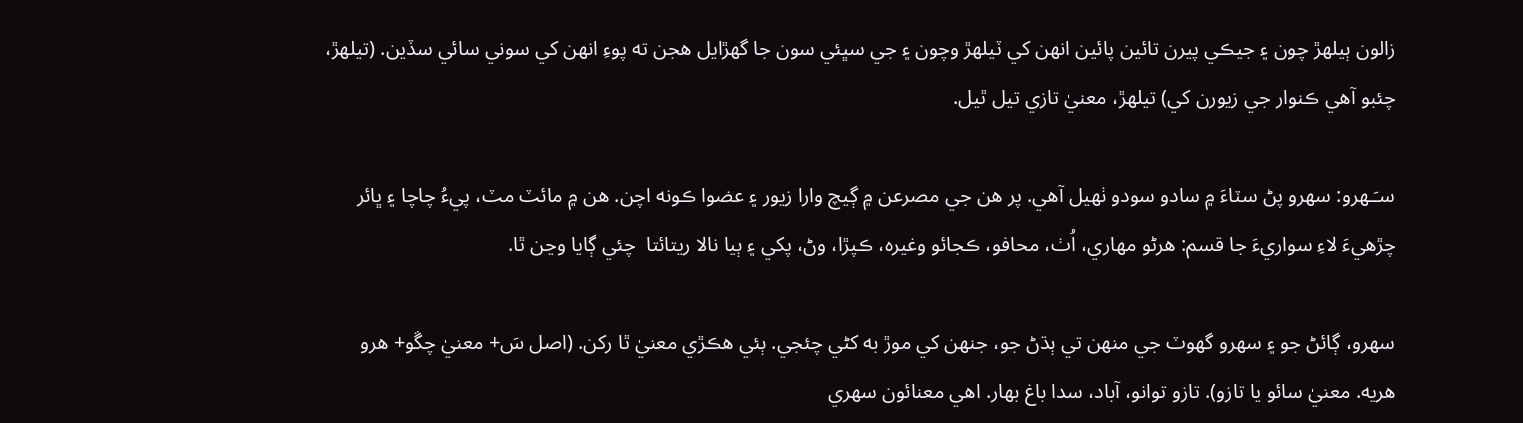زالون ٻيلهڙ چون ۽ جيڪي پيرن تائين پائين انهن کي ٽيلهڙ وچون ۽ جي سڀئي سون جا گهڙايل هجن ته پوءِ انهن کي سوني سائي سڏين. (تيلهڙ، چئبو آهي ڪنوار جي زيورن کي) تيلهڙ، معنيٰ تازي تيل ٿيل.

سـَـهرو: سهرو پڻ سٽاءَ ۾ سادو سودو ٺهيل آهي. پر هن جي مصرعن ۾ ڳيچ وارا زيور ۽ عضوا ڪونه اچن. هن ۾ مائٽ مٽ، پيءُ چاچا ۽ ڀائر چڙهيءَ لاءِ سواريءَ جا قسم: هرڻو مهاري، اُٺ، محافو، ڪجائو وغيره، ڪپڙا، وڻ، پکي ۽ ٻيا نالا ريتائتا  چئي ڳايا وڃن ٿا.

سهرو، ڳائڻ جو ۽ سهرو گهوٽ جي منهن تي ٻڌڻ جو، جنهن کي موڙ به کڻي چئجي. ٻئي هڪڙي معنيٰ ٿا رکن. (اصل سَ+ معنيٰ چڱو+ هرو هريه. معنيٰ سائو يا تازو). تازو توانو، آباد، سدا باغ بهار. اهي معنائون سهري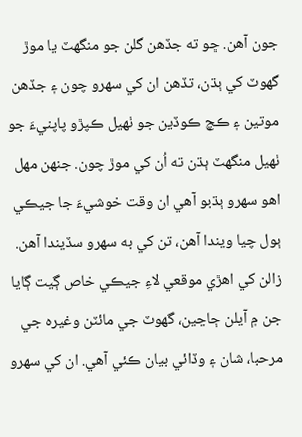جون آهن. ڇو ته جڏهن گلن جو منگهٽ يا موڙ گهوٽ کي ٻڌن، تڏهن ان کي سهرو چون ۽ جڏهن موتين ۽ ڪچ ڪوڏين جو ٺهيل ڪپڙو پاپنيءَ جو ٺهيل منگهٽ ٻڌن ته اُن کي موڙ چون. جنهن مهل اهو سهرو ٻڌبو آهي ان وقت خوشيءَ جا جيڪي ٻول چيا ويندا آهن، تن کي به سهرو سڏيندا آهن. زالن کي اهڙي موقعي لاءِ جيڪي خاص ڳيت ڳايا جن ۾ آيلن ڄاڃين، گهوٽ جي مائٽن وغيره جي مرحبا، شان ۽ وڏائي بيان ڪئي آهي. ان کي سهرو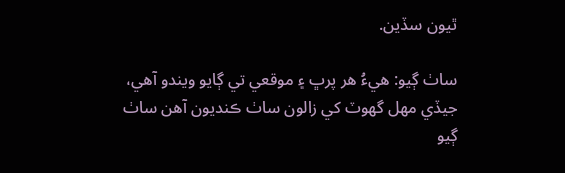ٿيون سڏين.

ساٺ ڳيو: هيءُ هر پرڀ ۽ موقعي تي ڳايو ويندو آهي، جيڏي مهل گهوٽ کي زالون ساٺ ڪنديون آهن ساٺ ڳيو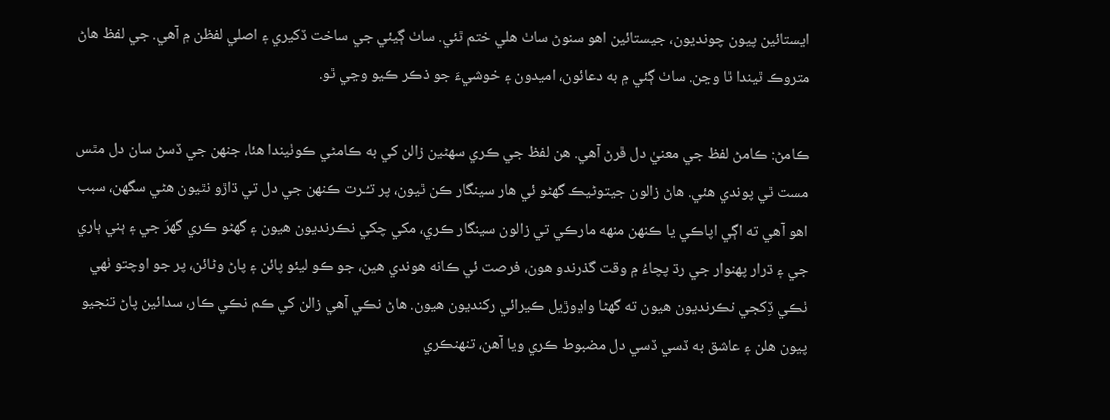ايستائين پيون چونديون، جيستائين اهو سنوڻ ساٺ هلي ختم ٿئي. ساٺ ڳيئي جي ساخت ڏکيري ۽ اصلي لفظن ۾ آهي. جي لفظ هاڻ متروڪ ٿيندا ٿا وڃن. ساٺ ڳئي ۾ به دعائون، اميدون ۽ خوشيءَ جو ذڪر ڪيو وڃي ٿو.

ڪامڻ: ڪامڻ لفظ جي معنيٰ دل ڦرڻ آهي. هن لفظ جي ڪري سهڻين زالن کي به ڪامڻي ڪوٺيندا هئا، جنهن جي ڏسڻ سان دل مٿس مست ٿي پوندي هئي. هاڻ زالون جيتوڻيڪ گهڻو ئي هار سينگار ڪن ٿيون، پر تـُـرت ڪنهن جي دل تي ڌاڙو نٿيون هڻي سگهن، سبب اهو آهي ته اڳي اپاڪي يا ڪنهن منهه مارڪي تي زالون سينگار ڪري، مکي چکي نڪرنديون هيون ۽ گهڻو ڪري گهرَ جي ۽ ٻني ٻاري جي ۽ ڌرار پهنوار جي رڌ پچاءُ ۾ وقت گذرندو هون، فرصت ئي ڪانه هوندي هين، جو ڪو ليئو پائن ۽ پاڻ وڻائن، پر جو اوچتو ٺهي ٺڪي ڏِکجي نڪرنديون هيون ته گهڻا واڍوڙيل ڪيرائي رکنديون هيون. هاڻ نڪي آهي زالن کي ڪم نڪي ڪار، سدائين پاڻ تنجيو پيون هلن ۽ عاشق به ڏسي ڏسي دل مضبوط ڪري ويا آهن، تنهنڪري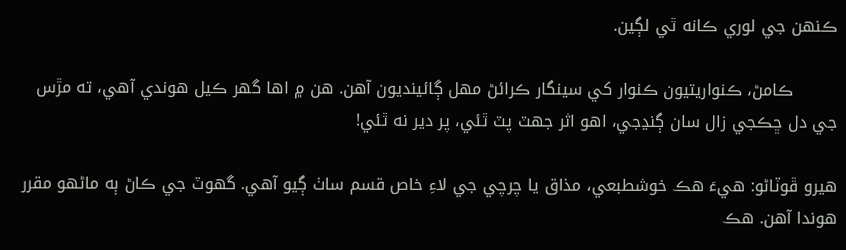ڪنهن جي لوري ڪانه ٿي لڳين.

        ڪامڻ، ڪنواريتيون ڪنوار کي سينگار ڪرائڻ مهل ڳائينديون آهن. هن ۾ اها گهر ڪيل هوندي آهي، ته مڙس جي دل ڇڪجي زال سان ڳنڍجي، اهو اثر جهٽ پٽ ٿئي، پر دير نه ٿئي!

هيرو ڦوٽاڻو: هيءَ هڪ خوشطبعي، مذاق يا چرچي جي لاءِ خاص قسم ساٺ ڳيو آهي. گهوٽ جي ڪاڻ ٻه ماڻهو مقرر هوندا آهن. هڪ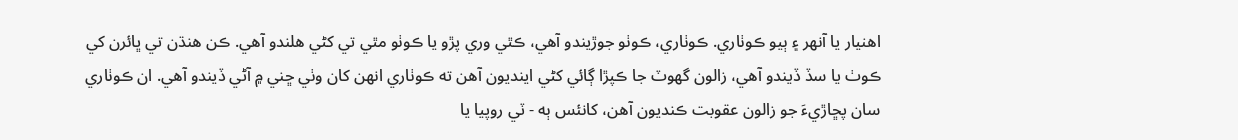اهنيار يا آنهر ۽ ٻيو ڪوٺاري. ڪوٺاري، ڪوٺو جوڙيندو آهي، ڪٿي وري پڙو يا ڪوٺو مٿي تي کڻي هلندو آهي. ڪن هنڌن تي ڀائرن کي ڪوٺ يا سڏ ڏيندو آهي، زالون گهوٽ جا ڪپڙا ڳائي کڻي اينديون آهن ته ڪوٺاري انهن کان وٺي ڇني ۾ آڻي ڏيندو آهي. ان ڪوٺاري سان پڇاڙيءَ جو زالون عقوبت ڪنديون آهن، کانئس ٻه - ٽي روپيا يا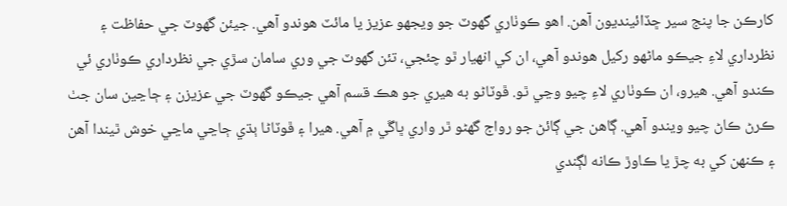کارڪن جا پنج سير ڇڏائينديون آهن. اهو ڪوٺاري گهوٽ جو ويجهو عزيز يا مائٽ هوندو آهي. جيئن گهوٽ جي حفاظت ۽ نظرداري لاءِ جيڪو ماڻهو رکيل هوندو آهي، ان کي انهيار ٿو چئجي، تئن گهوٽ جي وري سامان سڙي جي نظرداري ڪوٺاري ئي ڪندو آهي. هيرو، ان ڪوٺاري لاءِ چيو وڃي ٿو. ڦوٽاڻو به هيري جو هڪ قسم آهي جيڪو گهوٽ جي عزيزن ۽ ڄاڃين سان جٺ ڪرڻ ڪاڻ چيو ويندو آهي. ڳاهن جي ڳائڻ جو رواج گهڻو ٿر واري ڀاڱي ۾ آهي. هيرا ۽ ڦوٽاڻا ٻڌي ڄاڃي ماڃي خوش ٿيندا آهن ۽ ڪنهن کي به چڙ يا ڪاوڙ ڪانه لڳندي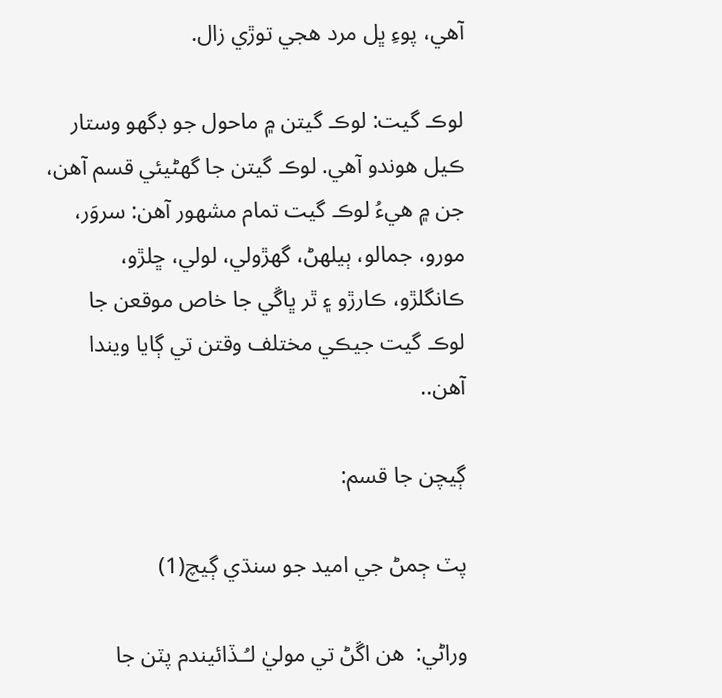آهي، پوءِ ڀل مرد هجي توڙي زال.

لوڪ گيت: لوڪ گيتن ۾ ماحول جو ڊگهو وستار ڪيل هوندو آهي. لوڪ گيتن جا گهڻيئي قسم آهن، جن ۾ هيءُ لوڪ گيت تمام مشهور آهن: سروَر، مورو، جمالو، ٻيلهڻ، گهڙولي، لولي، ڇلڙو، ڪانگلڙو، ڪارڙو ۽ ٿر ڀاڱي جا خاص موقعن جا لوڪ گيت جيڪي مختلف وقتن تي ڳايا ويندا آهن..

ڳيچن جا قسم:

پٽ ڄمڻ جي اميد جو سنڌي ڳيچ(1)

وراڻي:  هن اڱڻ تي موليٰ لـُـڏائيندم پٽن جا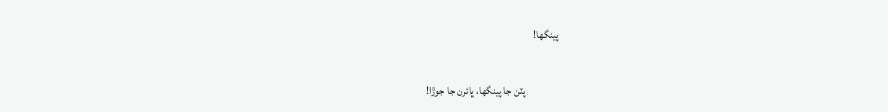پينگها!

                پٽن جا پينگها، ڀائرن جا جوڙا!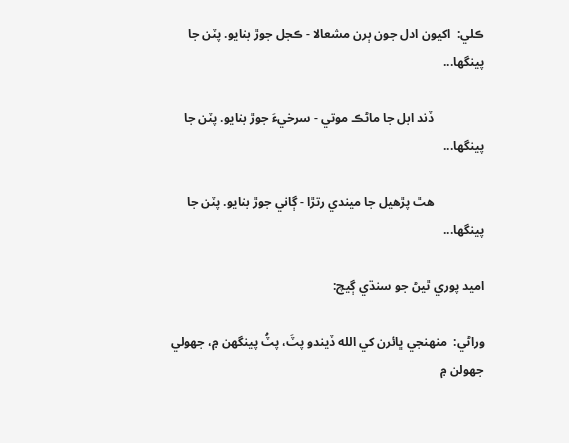ڪلي:  اکيون ادل جون ٻرن مشعالا - ڪجل جوڙ بنايو. پٽن جا پينگها...

                ڏند ابل جا ماڻڪ موتي - سرخيءَ جوڙ بنايو. پٽن جا پينگها...

                هٿ پڙهيل جا ميندي رتڙا - ڳاني جوڙ بنايو. پٽن جا پينگها...

اميد پوري ٿيڻ جو سنڌي ڳيچ:

وراڻي:  منهنجي ڀائرن کي الله ڏيندو پٽَ، پٽُ پينگهن ۾، جهولي جهولن ۾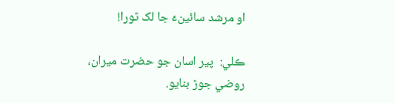او مرشد سائينءَ جا لک ٿورا!

ڪلي:  پير اسان جو حضرت ميران، روضي جوڙ بنايو.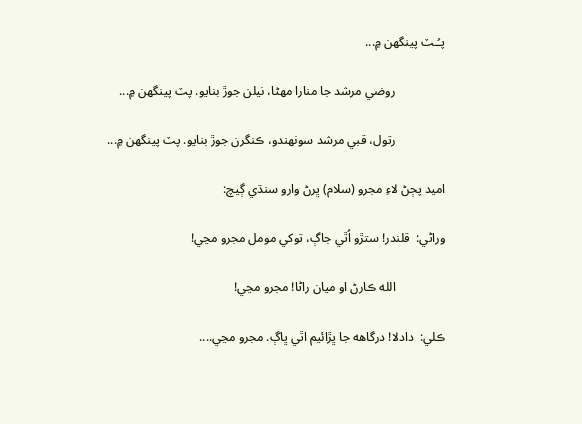پـُـٽ پينگهن ۾...

                روضي مرشد جا منارا مهڻا، نيلن جوڙ بنايو. پٽ پينگهن ۾...

                رتول، قبي مرشد سونهندو، ڪنگرن جوڙ بنايو. پٽ پينگهن ۾...

اميد پڄڻ لاءِ مجرو (سلام) ڀرڻ وارو سنڌي ڳيچ:

وراڻي:  قلندر! ستڙو اُٿي جاڳ، توکي مومل مجرو مڃي!

                الله ڪارڻ او ميان راڻا! مجرو مڃي!

ڪلي:  دادلا! درگاهه جا ڀڙائيم اٿي ڀاڳ. مجرو مڃي....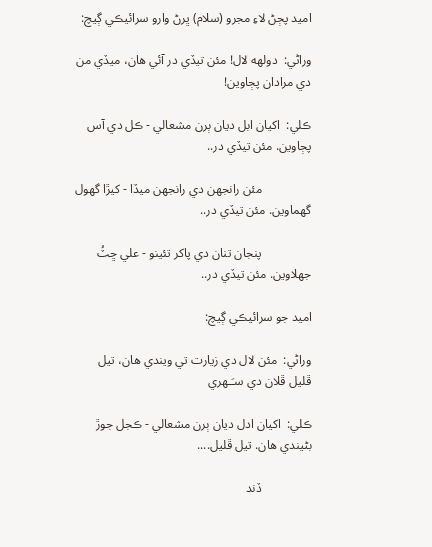اميد پڄڻ لاءِ مجرو (سلام) ڀرڻ وارو سرائيڪي ڳيچ:

وراڻي:  دولهه لال! مئن تيڏي در آئي هان، ميڏي من دي مرادان پڄاوين!

ڪلي:  اکيان ابل ديان ٻرن مشعالي - ڪل دي آس پڄاوين. مئن تيڏي در..

                مئن رانجهن دي رانجهن ميڏا - کيڙا گهول گهماوين. مئن تيڏي در..

                پنجان تنان دي پاکر تئينو - علي ڇٽُ جهلاوين. مئن تيڏي در..

اميد جو سرائيڪي ڳيچ:

وراڻي:  مئن لال دي زيارت تي ويندي هان، تيل ڦليل ڦلان دي سـَـهري

ڪلي:  اکيان ادل ديان ٻرن مشعالي - ڪجل جوڙ بڻيندي هان. تيل ڦليل....

                ڏند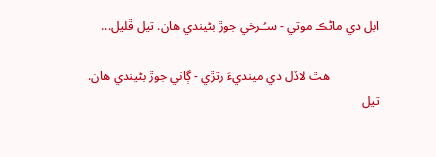ابل دي ماڻڪ موتي - سـُـرخي جوڙ بڻيندي هان. تيل ڦليل...

                هٿ لاڏل دي مينديءَ رتڙي - ڳاني جوڙ بڻيندي هان. تيل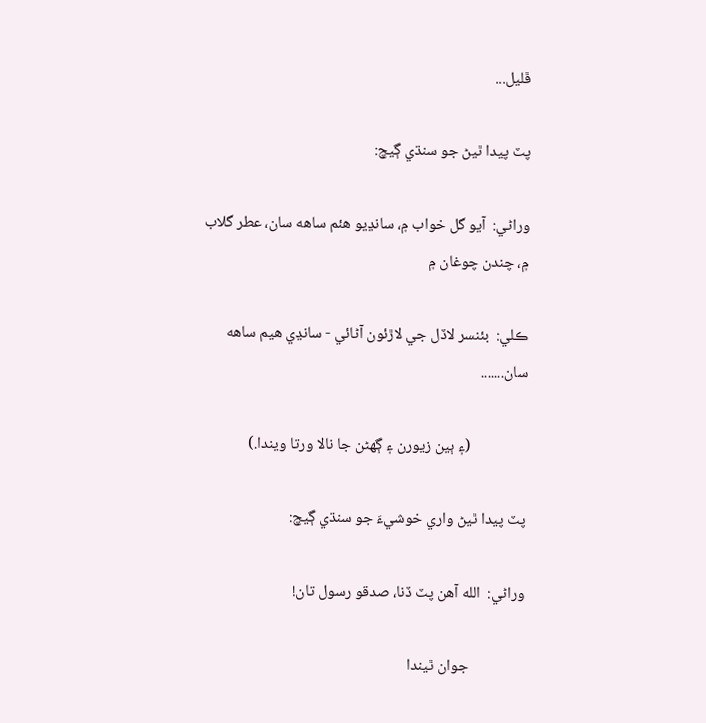ڦليل...

پٽ پيدا ٿيڻ جو سنڌي ڳيچ:

وراڻي:  آيو گل خواب ۾، سانڍيو هئم ساهه سان، عطر گلاب ۾، چندن چوغان ۾

ڪلي:  بئنسر لاڏل جي لاڙئون آڻائي - سانڍي هيم ساهه سان.......

                (۽ ٻين زيورن ۽ ڳهڻن جا نالا ورتا ويندا.)

پٽ پيدا ٿيڻ واري خوشيءَ جو سنڌي ڳيچ:

وراڻي:  الله آهن پٽ ڏنا، صدقو رسول تان!

                جوان ٿيندا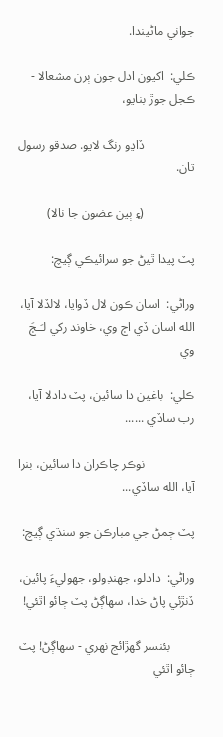جواني ماڻيندا.

ڪلي:  اکيون ادل جون ٻرن مشعالا - ڪجل جوڙ بنايو،

                ڏاڍو رنگ لايو. صدقو رسول تان.

                (۽ ٻين عضون جا نالا)

پٽ پيدا ٿيڻ جو سرائيڪي ڳيچ:

وراڻي:  اسان ڪون لال ڏوايا، لالڏلا آيا، الله اسان ڏي اڄ وي، خاوند رکي لـَـڄَ وي

ڪلي:  باغين دا سائين، پٽ دادلا آيا، رب ساڏي ......

                نوڪر چاڪران دا سائين، بنرا آيا، الله ساڏي...

پٽ ڄمڻ جي مبارڪن جو سنڌي ڳيچ:

وراڻي:  دادلو، جهنڊولو، جهوليءَ پائين، ڏنڙئي پاڻ خدا، سهاڳڻ پٽ ڄائو اٿئي!

        بئنسر گهڙائج نهري - سهاڳڻ! پٽ ڄائو اٿئي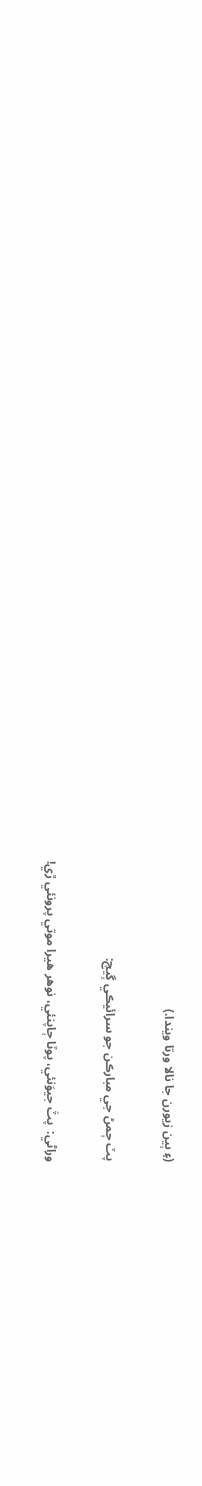(۽ ٻين زيورن جا نالا ورتا ويندا.)

پٽ ڄمڻ جي مبارڪن جو سرائيڪي ڳيچ:

وراڻي:  پٽَ جيوَنئي، پوٽا ڄاپنئي، نوهر هيرا موتي پرونئي ڙي!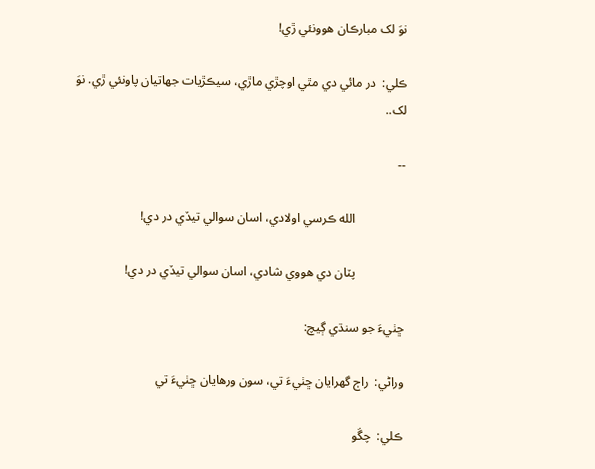نوَ لک مبارڪان هوونئي ڙي!

ڪلي:  در مائي دي مٿي اوچڙي ماڙي، سيڪڙيات جهاتيان پاونئي ڙي. نوَ لک..

--

                الله ڪرسي اولادي، اسان سوالي تيڏي در دي!

                پٽان دي هووي شادي، اسان سوالي تيڏي در دي!

ڇٺيءَ جو سنڌي ڳيچ:

وراڻي:  راڄ گهرايان ڇٺيءَ تي، سون ورهايان ڇٺيءَ تي

ڪلي:  چڱو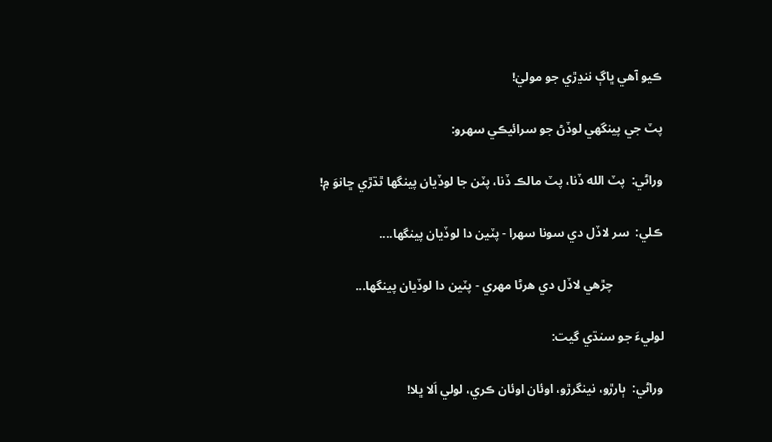ڪيو آهي ڀاڳ ننڍڙي جو موليٰ!

پٽ جي پينگهي لوڏڻ جو سرائيڪي سهرو:

وراڻي:  پٽ الله ڏنا، پٽ مالڪ ڏنا، پٽن جا لوڏيان پينگها ٿڌڙي ڇانوَ ۾!

ڪلي:  سر لاڏل دي سونا سهرا - پٽين دا لوڏيان پينگها....

                چڙهي لاڏل دي هرڻا مهري - پٽين دا لوڏيان پينگها...

لوليءَ جو سنڌي گيت:

وراڻي:  ٻارڙو، نينگرڙو، اوئان اوئان ڪري، لولي اَلا ڀلا!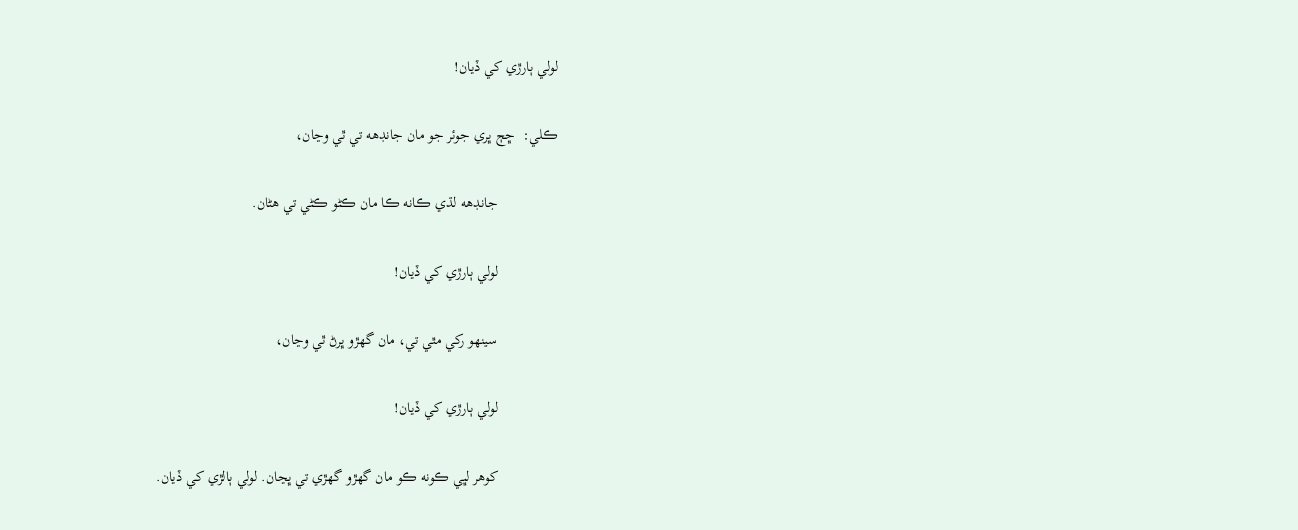لولي ٻارڙي کي ڏيان!

ڪلي:  ڇڄ ڀري جوئر جو مان جانڊهه تي ٿي وڃان،

                جانڊهه لڌي ڪانه ڪا مان ڪڻو ڪڻي تي هڻان.

                لولي ٻارڙي کي ڏيان!

                سينهو رکي مٿي تي، مان گهڙو ڀرڻ ٿي وڃان،

                لولي ٻارڙي کي ڏيان!

                کوهر لڀي ڪونه ڪو مان گهڙو گهڙي تي ڀڃان. لولي ٻالڙي کي ڏيان.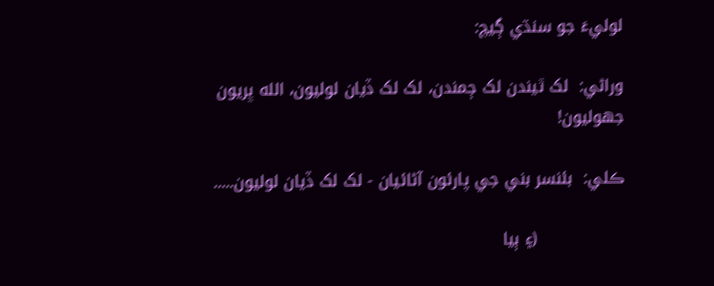لوليءَ جو سنڌي ڳيچ:

وراڻي:  لک ٿيندن لک ڄمندن، لک لک ڏيان لوليون، الله ڀريون جهوليون!

ڪلي:  بئنسر بني جي پارئون آڻائيان - لک لک ڏيان لوليون.....

                (۽ ٻيا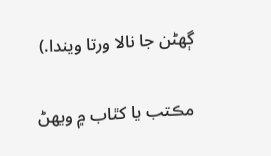ڳهڻن جا نالا ورتا ويندا.)

مڪتب يا کٿاب ۾ ويهڻ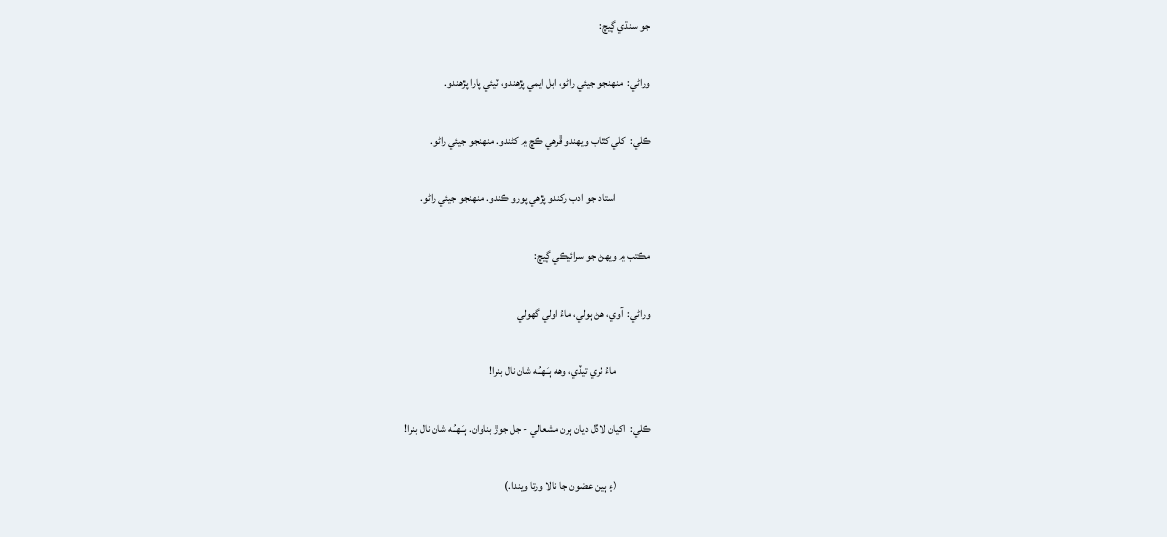جو سنڌي ڳيچ:

وراڻي:  منهنجو جيئي راڻو، ابل ايمي پڙهندو، ٽيئي پارا پڙهندو.

ڪلي:  کلي کٿاب ويهندو ڦرهي ڪڇ ۾ کڻندو. منهنجو جيئي راڻو.

                استاد جو ادب رکندو پڙهي پورو ڪندو. منهنجو جيئي راڻو.

مڪتب ۾ ويهڻ جو سرائيڪي ڳيچ:

وراڻي:  آوي، هڻ ٻولي، ماءُ اولي گهولي

                ماءُ ٺري تيڏي، وهه ٻـَـهـُـه شان نال بنرا!

ڪلي:  اکيان لاڏل ديان ٻرن مشعالي - جل جوڙ بناوان. ٻـَـهـُـه شان نال بنرا!

                (۽ ٻين عضون جا نالا ورتا ويندا.)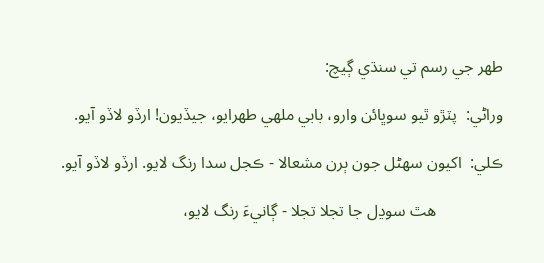طهر جي رسم تي سنڌي ڳيچ:

وراڻي:  پٽڙو ٿيو سوڀائن وارو، بابي ملهي طهرايو، جيڏيون! ارڏو لاڏو آيو.

ڪلي:  اکيون سهڻل جون ٻرن مشعالا - ڪجل سدا رنگ لايو. ارڏو لاڏو آيو.

                هٿ سوڍل جا تجلا تجلا - ڳانيءَ رنگ لايو،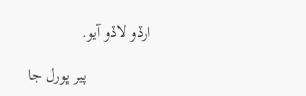ارڏو لاڏو آيو.

                پير ڀورل جا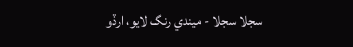سجلا سجلا - ميندي رنگ لايو، ارڏو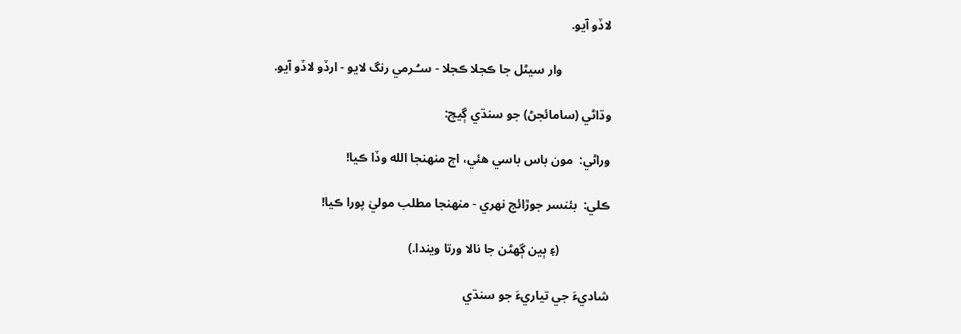لاڏو آيو.

                وار سيڻل جا ڪجلا ڪجلا - سـُـرمي رنگ لايو - ارڏو لاڏو آيو.

وڌاڻي (سامائجڻ) جو سنڌي ڳيچ:

وراڻي:  مون باس باسي هئي، اڄ منهنجا الله وڏا ڪيا!

ڪلي:  بئنسر جوڙائج نهري - منهنجا مطلب موليٰ پورا ڪيا!

                (۽ ٻين ڳهڻن جا نالا ورتا ويندا.)

شاديءَ جي تياريءَ جو سنڌي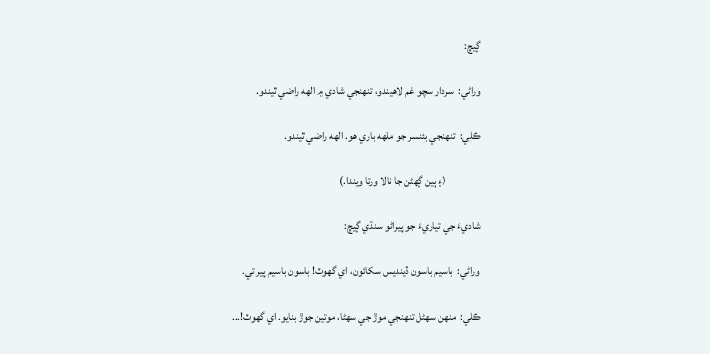ڳيچ:

وراڻي:  سردار سچو غم لاهيندو، تنهنجي شادي ۾ الهه راضي ٿيندو.

ڪلي:  تنهنجي بئنسر جو ملهه باري هو. الهه راضي ٿيندو.

                (۽ ٻين ڳهڻن جا نالا ورتا ويندا.)

شاديءَ جي تياريءَ جو پيراڻو سنڌي ڳيچ:

وراڻي:  باسيم باسون ڏينديس سکائون، اي گهوٽ! باسون باسيم پير تي.

ڪلي:  منهن سهڻل تنهنجي موڙ جي سهڻا، موتين جوڙ بنايو. اي گهوٽ!...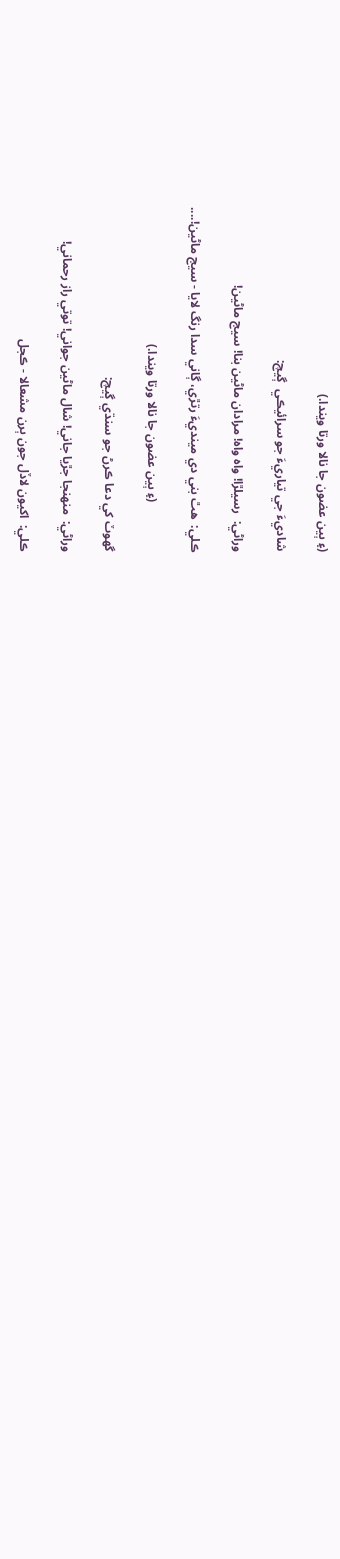(۽ ٻين عضون جا نالا ورتا ويندا.)

شاديءَ جي تياريءَ جو سرائيڪي  ڳيچ:

وراڻي:  رسيلڙا! واه واه! مرادان ماڻين بنا! سيج ماڻين!

ڪلي:  هٿ بني دي مينديءَ رتڙي، ڳاني سدا رنگ لايا - سيج ماڻين!....

                (۽ ٻين عضون جا نالا ورتا ويندا.)

گهوٽ کي دعا ڪرڻ جو سنڌي ڳيچ:

وراڻي:  منهنجا جڙيا جاني! شال ماڻين جواني! توتي راز رحماني!

ڪلي:  اکيون لاڏل جون ٻرن مشعالا - ڪجل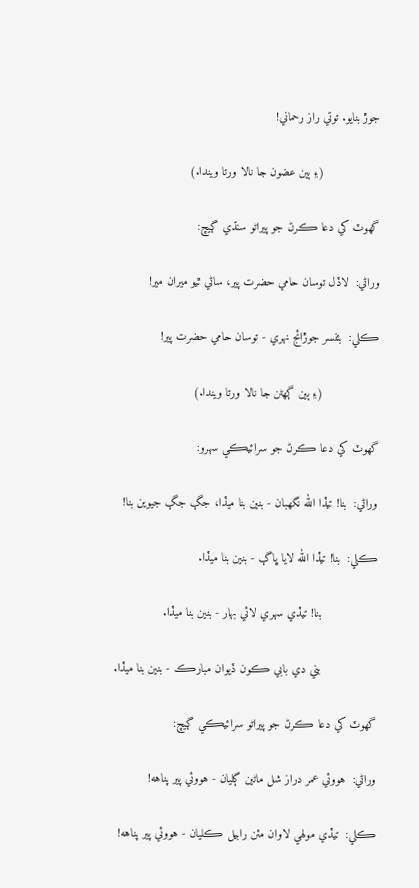جوڙ بنايو. توتي راز رحماني!

                (۽ ٻين عضون جا نالا ورتا ويندا.)

گهوٽ کي دعا ڪرڻ جو پيراڻو سنڌي ڳيچ:

وراڻي:  لاڏل توسان حامي حضرت پير، ساڻي ٿيو ميران مير!

ڪلي:  بئنسر جوڙائج نهري - توسان حامي حضرت پير!

                (۽ ٻين ڳهڻن جا نالا ورتا ويندا.)

گهوٽ کي دعا ڪرڻ جو سرائيڪي سهرو:

وراڻي:  بنا! تيڏا الله نگهبان - بنين بنا ميڏا، جڳ جڳ جيوين بنا!

ڪلي:  بنا! تيڏا الله لايا ڀاڳ - بنين بنا ميڏا.

                بنا! تيڏي سهري لائي بهار - بنين بنا ميڏا.

                بني دي بابي ڪون ڏيوان مبارڪ - بنين بنا ميڏا.

گهوٽ کي دعا ڪرڻ جو پيراڻو سرائيڪي ڳيچ:

وراڻي:  هووئي عمر دراز شل ماڻين ڳليان - هووئي پير پناهه!

ڪلي:  تيڏي مولهي لاوان مئن رابيل ڪليان - هووئي پير پناهه!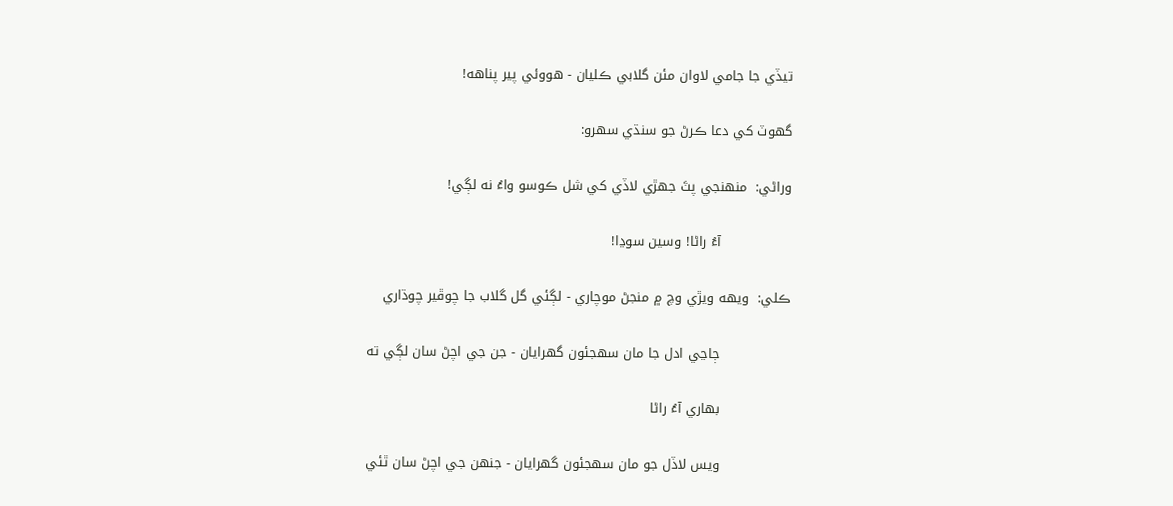تيڏي جا جامي لاوان مئن گلابي ڪليان - هووئي پير پناهه!

گهوٽ کي دعا ڪرڻ جو سنڌي سهرو:

وراڻي:  منهنجي پٽَ جهڙي لاڏي کي شل ڪوسو واءُ نه لڳي!

                آءُ راڻا! وسين سوڍا!

ڪلي:  ويهه ويڙي وچ ۾ منجڻ موچاري - لڳئي گل گلاب جا چوڦير چوڌاري

                ڄاڃي ادل جا مان سهجئون گهرايان - جن جي اچڻ سان لڳي ته

                بهاري آءُ راڻا

                ويس لاڏل جو مان سهجئون گهرايان - جنهن جي اچڻ سان ٿئي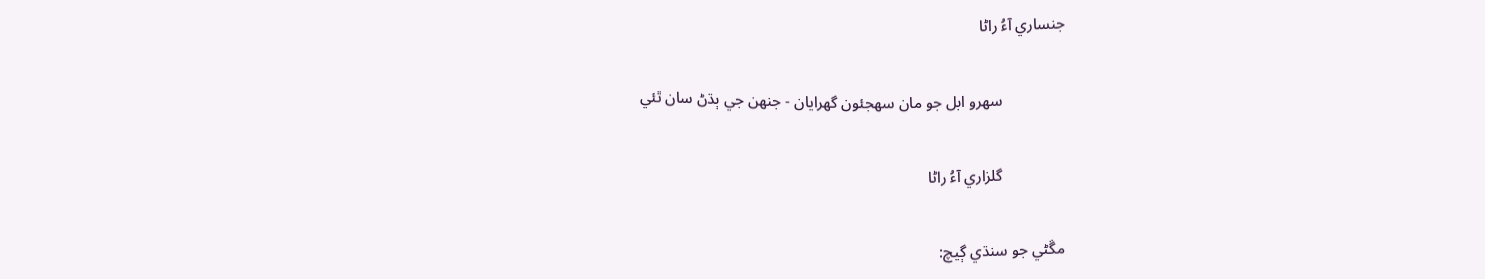جنساري آءُ راڻا

                سهرو ابل جو مان سهجئون گهرايان - جنهن جي ٻڌڻ سان ٿئي

                گلزاري آءُ راڻا

مڱڻي جو سنڌي ڳيچ: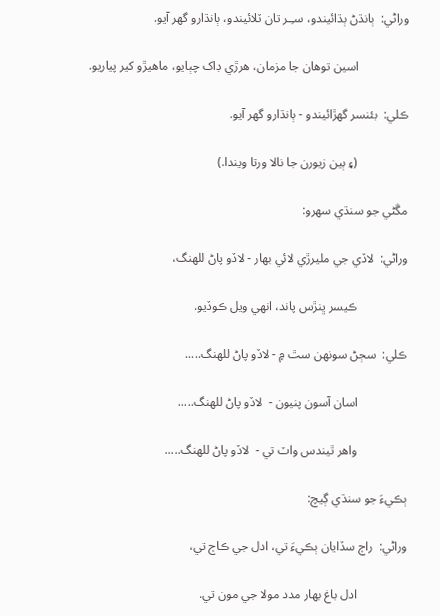وراڻي:  ٻانڌڻ ٻڌائيندو، سـِـر تان ٽلائيندو، ٻانڌارو گهر آيو.

                اسين توهان جا مزمان، هرڙي ڊاک چٻايو، ماهيڙو کير پياريو.

ڪلي:  بئنسر گهڙائيندو - ٻانڌارو گهر آيو.

                (۽ ٻين زيورن جا نالا ورتا ويندا.)

مڱڻي جو سنڌي سهرو:

وراڻي:  لاڏي جي مليرڙي لائي بهار - لاڏو پاڻ للهنگ،

                ڪيسر ڀنڙس پاند، انهي ويل ڪوڏيو.

ڪلي:  سڄڻ سونهن سٿ ۾ - لاڏو پاڻ للهنگ.....

                اسان آسون پنيون -  لاڏو پاڻ للهنگ.....

                واهر ٿيندس واٽ تي -  لاڏو پاڻ للهنگ.....

ٻڪيءَ جو سنڌي ڳيچ:

وراڻي:  راڄ سڏايان ٻڪيءَ تي، ادل جي ڪاڄ تي،

                ادل باغ بهار مدد مولا جي مون تي.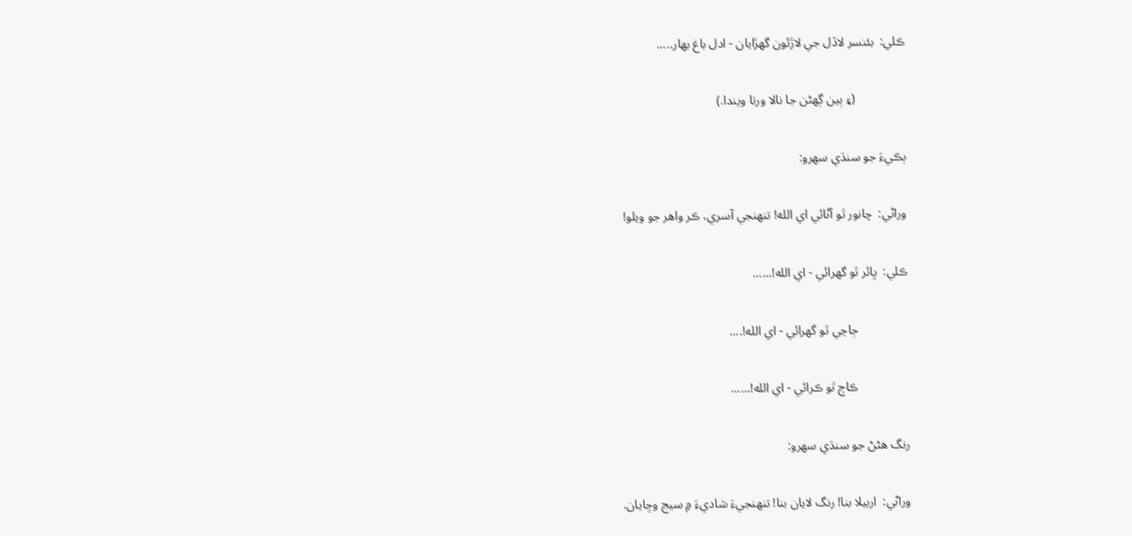ڪلي:  بئنسر لاڏل جي لاڙئون گهڙايان - ادل باغ بهار.....

                (۽ ٻين ڳهڻن جا نالا ورتا ويندا.)

ٻڪيءَ جو سنڌي سهرو:

وراڻي:  چانور ٿو آڻائي اي الله! تنهنجي آسري، ڪر واهر جو ويلو!

ڪلي:  ڀائر ٿو گهرائي - اي الله!......

                ڄاڃي ٿو گهرائي - اي الله!....

                ڪاڄ ٿو ڪرائي - اي الله!......

رنگ هڻڻ جو سنڌي سهرو:

وراڻي:  اربيلا بنا! رنگ لايان بنا! تنهنجيءَ شاديءَ ۾ سيج وڇايان.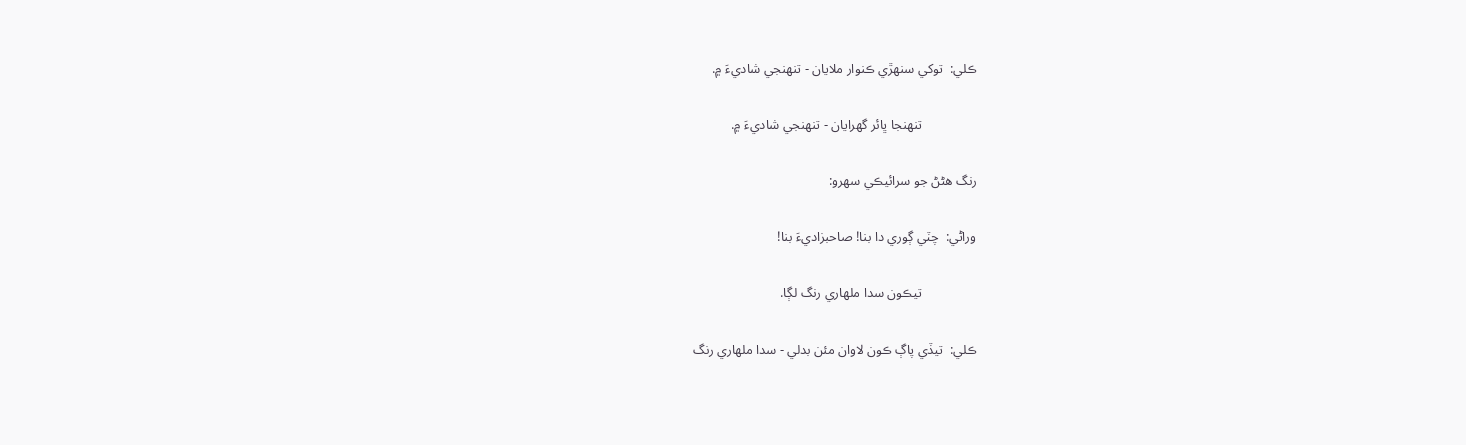ڪلي:  توکي سنهڙي ڪنوار ملايان - تنهنجي شاديءَ ۾.

                تنهنجا ڀائر گهرايان - تنهنجي شاديءَ ۾.

رنگ هڻڻ جو سرائيڪي سهرو:

وراڻي:  چٽي ڳوري دا بنا! صاحبزاديءَ بنا!

                تيڪون سدا ملهاري رنگ لڳا.

ڪلي:  تيڏي پاڳ ڪون لاوان مئن بدلي - سدا ملهاري رنگ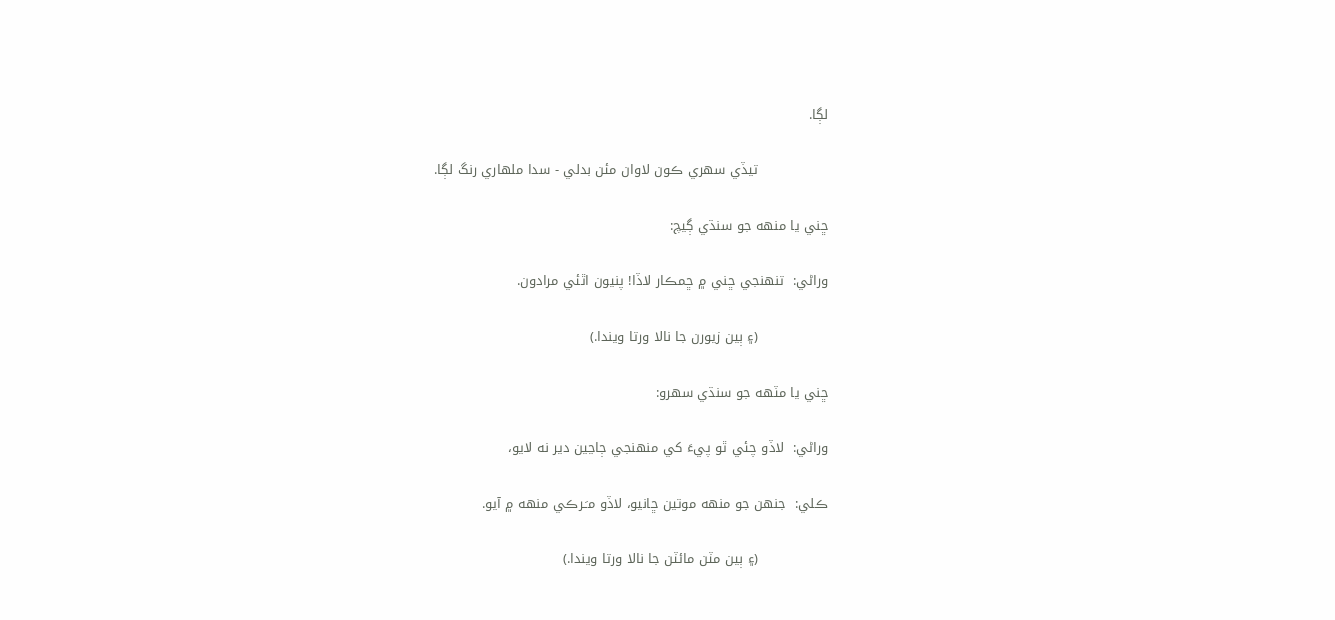لڳا.

                تيڏي سهري ڪون لاوان مئن بدلي - سدا ملهاري رنگ لڳا.

ڇني يا منهه جو سنڌي ڳيچ:

وراڻي:  تنهنجي ڇني ۾ ڇمڪار لاڏا! پنيون اٿئي مرادون.

                (۽ ٻين زيورن جا نالا ورتا ويندا.)

ڇني يا مٽهه جو سنڌي سهرو:

وراڻي:  لاڏو چئي ٿو پيءَ کي منهنجي ڄاڃين دير نه لايو،

ڪلي:  جنهن جو منهه موتين ڇانيو، لاڏو مـَـرڪي منهه ۾ آيو.

                (۽ ٻين مٽن مائٽن جا نالا ورتا ويندا.)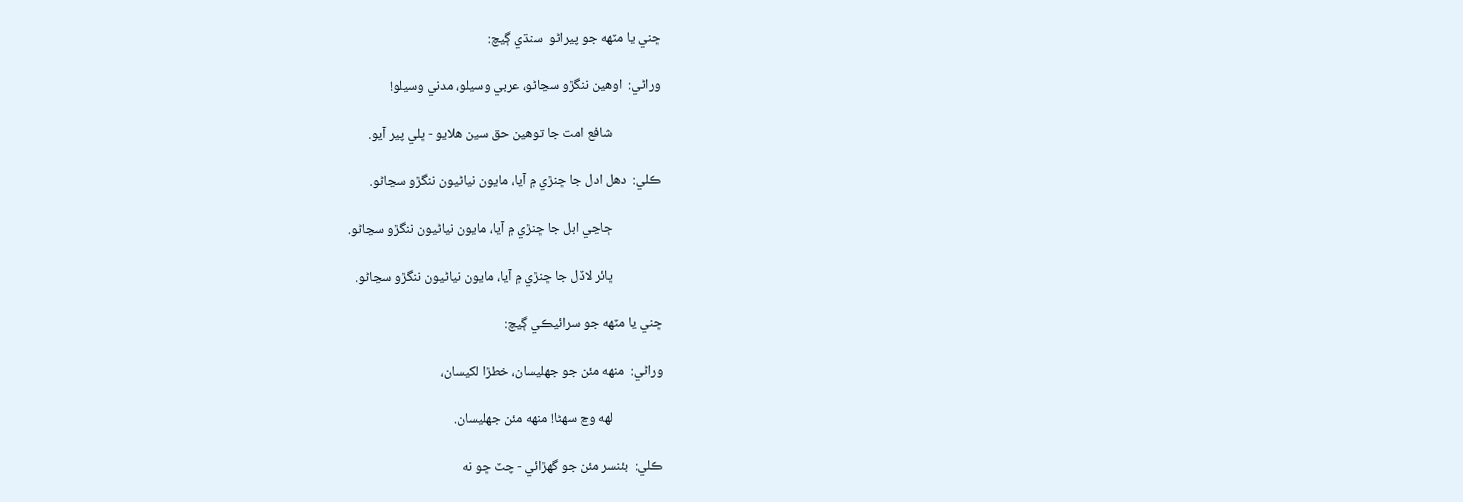ڇني يا مٽهه جو پيراڻو  سنڌي ڳيچ:

وراڻي:  اوهين ننگڙو سڃاڻو، عربي وسيلو، مدني وسيلو!

                شافع امت جا توهين حق سين هلايو - ڀلي پير آيو.

ڪلي:  دهل ادل جا ڇنڙي ۾ آيا، مايون نياڻيون ننگڙو سڃاڻو.

                ڄاڃي ابل جا ڇنڙي ۾ آيا، مايون نياڻيون ننگڙو سڃاڻو.

                ڀائر لاڏل جا ڇنڙي ۾ آيا، مايون نياڻيون ننگڙو سڃاڻو.

ڇني يا مٽهه جو سرائيڪي ڳيچ:

وراڻي:  منهه مئن جو جهليسان، خطڙا لکيسان،

                لهه وڃ سهڻا! منهه مئن جهليسان.

ڪلي:  بئنسر مئن جو گهڙائي - چٽ ڇو نه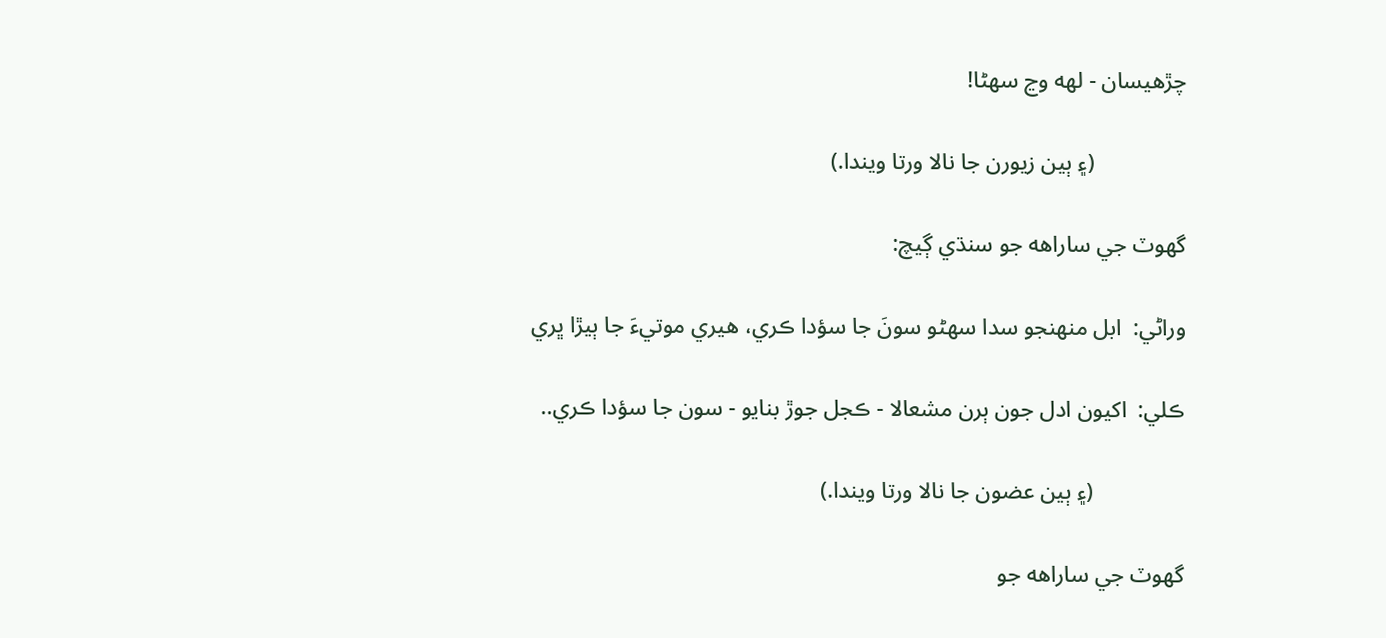چڙهيسان - لهه وڃ سهڻا!

                (۽ ٻين زيورن جا نالا ورتا ويندا.)

گهوٽ جي ساراهه جو سنڌي ڳيچ:

وراڻي:  ابل منهنجو سدا سهڻو سونَ جا سؤدا ڪري، هيري موتيءَ جا ٻيڙا ڀري

ڪلي:  اکيون ادل جون ٻرن مشعالا - ڪجل جوڙ بنايو - سون جا سؤدا ڪري..

                (۽ ٻين عضون جا نالا ورتا ويندا.)

گهوٽ جي ساراهه جو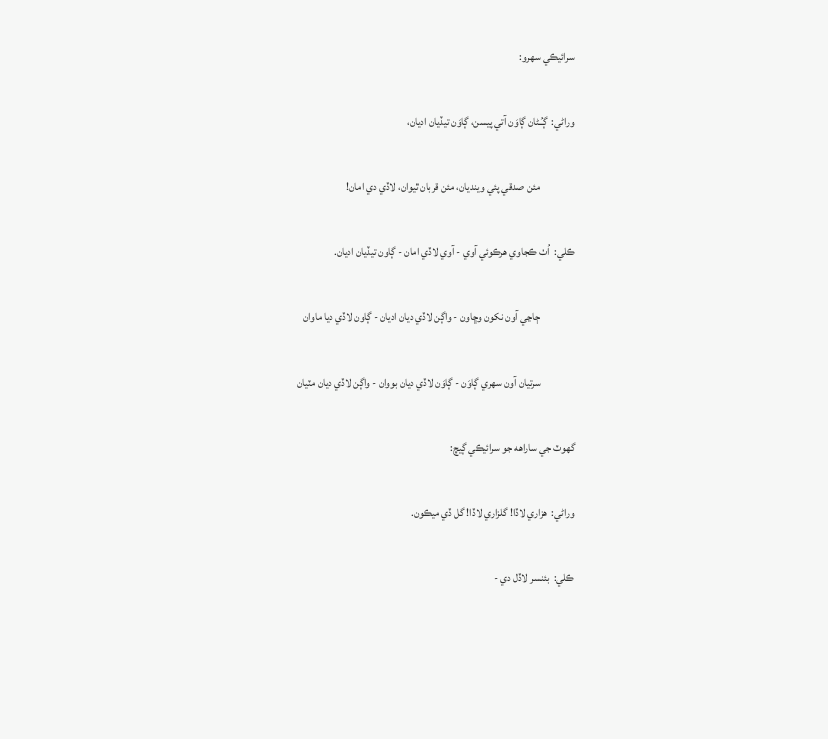سرائيڪي سهرو:

وراڻي:  ڳـُـڻان ڳاوَن آتي پيسن، ڳاوَن تيڏيان اديان،

                مئن صدقي پئي وينديان، مئن قربان ٿيوان، لاڏي دي امان!

ڪلي:  اُٺ ڪجاوي هرڪوئي آوي - آوي لاڏي امان - ڳاون تيڏيان اديان.

                ڄاڃي آون نکون وڇاون - واڳن لاڏي ديان اديان - ڳاون لاڏي ديا ماوان

                سرتيان آون سهري ڳاوَن - ڳاوَن لاڏي ديان بووان - واڳن لاڏي ديان مٽيان

گهوٽ جي ساراهه جو سرائيڪي ڳيچ:

وراڻي:  هزاري لاڏا! گلزاري لاڏا! گل ڏي ميڪون.

ڪلي:  بئنسر لاڏل دي -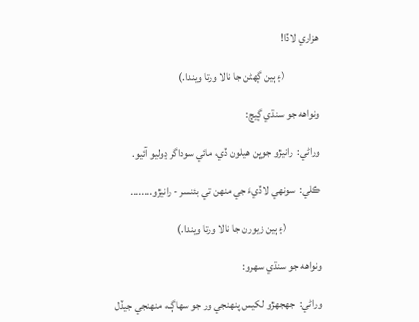هزاري لاڏا!

                (۽ ٻين ڳهڻن جا نالا ورتا ويندا.)

ونواهه جو سنڌي ڳيچ:

وراڻي:  رانيڙو جوڀن هيلون ڏي، مائي سوداگر ڍوليو آئيو.

ڪلي:  سونهي لاڏيءَ جي منهن تي بئنسر - رانيڙو........

                (۽ ٻين زيورن جا نالا ورتا ويندا.)

ونواهه جو سنڌي سهرو:

وراڻي:  جهجهڙو لکيس پنهنجي ور جو سهاڳ، منهنجي جيڏل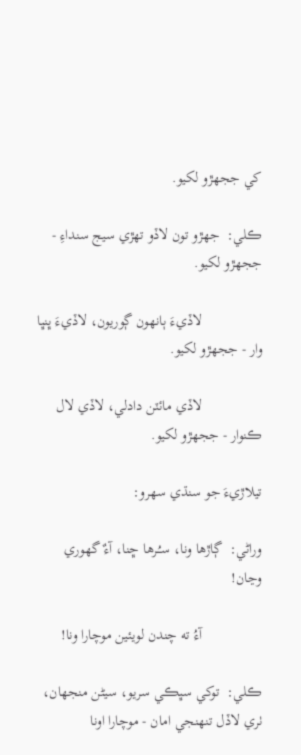کي ججهڙو لکيو.

ڪلي:  جهڙو تون لاڏو تهڙي سيج سنداءِ - ججهڙو لکيو.

                لاڏيءَ ٻانهون ڳوريون، لاڏيءَ ڀنڀا وار - ججهڙو لکيو.

                لاڏي مائٽن دادلي، لاڏي لال ڪنوار - ججهڙو لکيو.

تيلاڙيءَ جو سنڌي سهرو:

وراڻي:  ڳاڙها ونا، سـُـرها ڇنا، آءٌ گهوري وڃان!

                آءُ ته چندن لويئين موچارا ونا!

ڪلي:  توکي سڀڪي سريو، سيڻن منجهان، ٺري لاڏل تنهنجي امان - موچارا اونا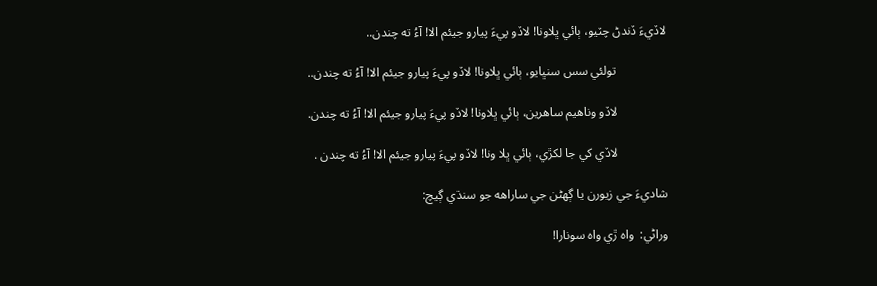لاڏيءَ ڏندڻ چٽيو، ٻائي ڀلاونا! لاڏو پيءَ پيارو جيئم الا! آءُ ته چندن..

                تولئي سس سنڀايو، ٻائي ڀلاونا! لاڏو پيءَ پيارو جيئم الا! آءُ ته چندن..

                لاڏو وناهيم ساهرين، ٻائي ڀلاونا! لاڏو پيءَ پيارو جيئم الا! آءُ ته چندن.

                لاڏي کي جا لکڙي، ٻائي ڀلا ونا! لاڏو پيءَ پيارو جيئم الا! آءُ ته چندن .

شاديءَ جي زيورن يا ڳهڻن جي ساراهه جو سنڌي ڳيچ:

وراڻي:  واه ڙي واه سونارا!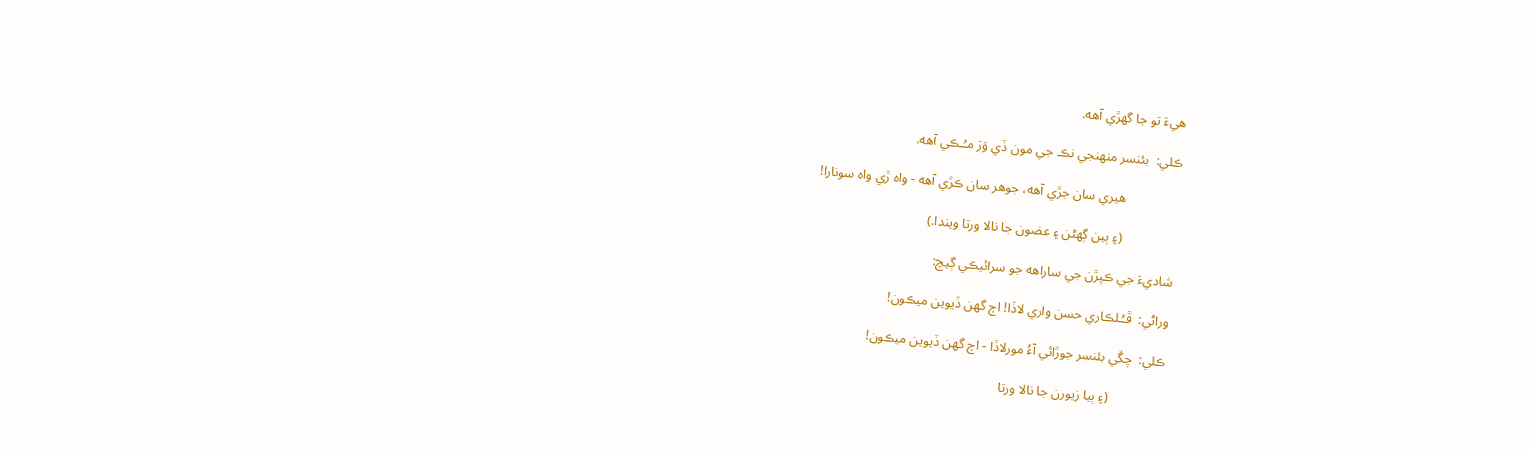هيءَ تو جا گهڙي آهه.

ڪلي:  بئنسر منهنجي نڪ جي مون ڏي وَرَ مـُـڪي آهه.

                هيري سان جڙي آهه، جوهر سان ڪڙي آهه - واه ڙي واه سونارا!

                (۽ ٻين ڳهڻن ۽ عضون جا نالا ورتا ويندا.)

شاديءَ جي ڪپڙن جي ساراهه جو سرائيڪي ڳيچ:

وراڻي:  ڦـُـلڪاري حسن واري لاڏا! اڄ گهن ڏيوين ميڪون!

ڪلي:  چڱي بئنسر جوڙائي آءُ مورلاڏا - اڄ گهن ڏيوين ميڪون!

                (۽ ٻيا زيورن جا نالا ورتا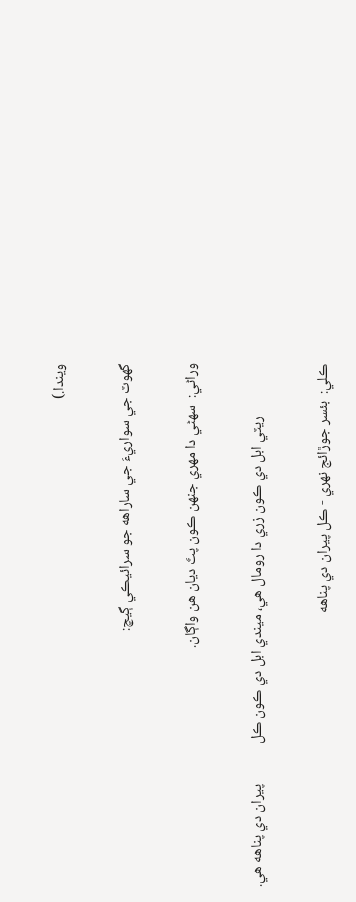ويندا.)

گهوٽ جي سواريءَ جي ساراهه جو سرائيڪي ڳيچ:

وراڻي:  سهڻي دا مهري جنهن ڪون پٽَ ديان هن واڳان.

                ريٽي ابل دي ڪون زري دا رومال هي، ميندي ابل دي ڪون ڪل            پيران دي پناهه هي.

ڪلي:  بئسر جوڙائج نهري - ڪل پيران دي پناهه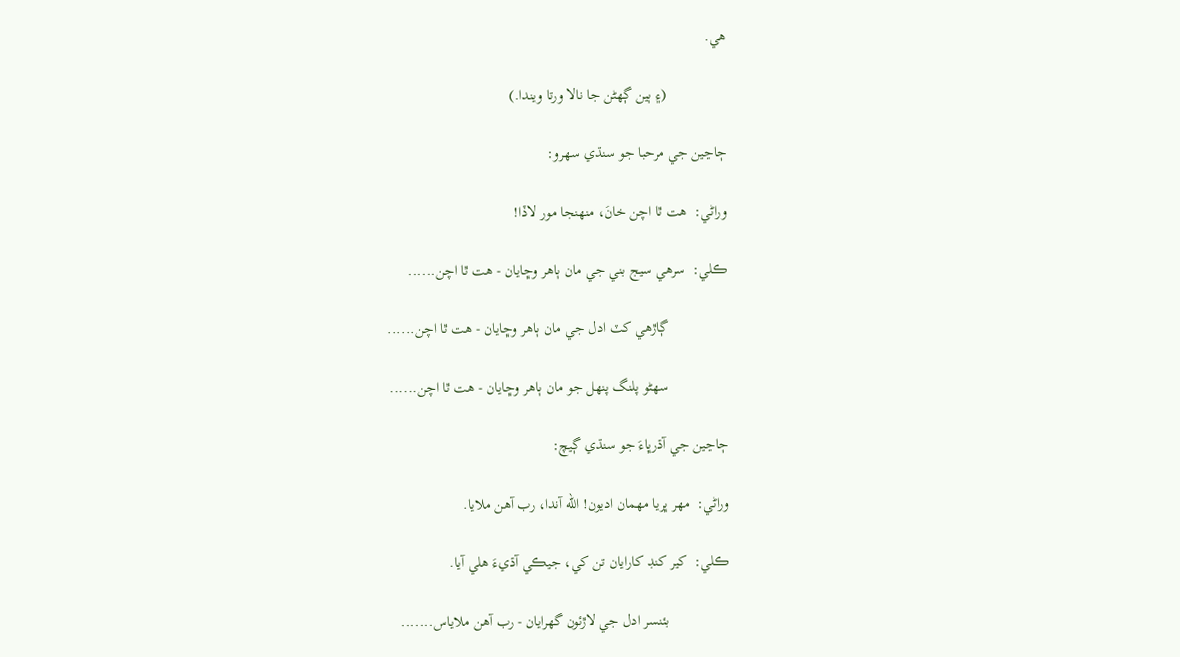هي.

                (۽ ٻين ڳهڻن جا نالا ورتا ويندا.)

ڄاڃين جي مرحبا جو سنڌي سهرو:

وراڻي:  هت ٿا اچن خانَ، منهنجا مور لاڏا!

ڪلي:  سرهي سيج بني جي مان ٻاهر وڇايان - هت ٿا اچن......

                ڳاڙهي کٽ ادل جي مان ٻاهر وڇايان - هت ٿا اچن......

                سهڻو پلنگ پنهل جو مان ٻاهر وڇايان - هت ٿا اچن......

ڄاڃين جي آڌرڀاءَ جو سنڌي ڳيچ:

وراڻي:  مهر ڀريا مهمان اديون! الله آندا، رب آهن ملايا.

ڪلي:  کير کنڊ کارايان تن کي، جيڪي آڌيءَ هلي آيا.

                بئنسر ادل جي لاڙئون گهرايان - رب آهن ملاياس.......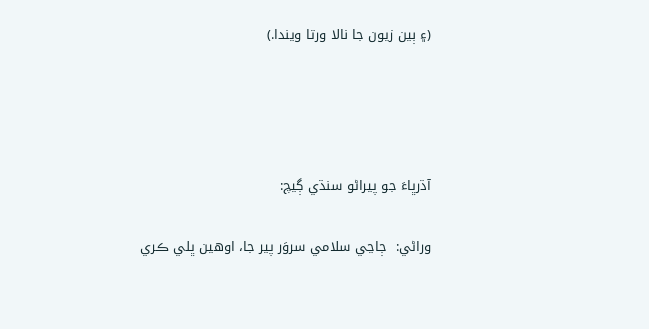(۽ ٻين زيون جا نالا ورتا ويندا.)




آڌرڀاءَ جو پيراڻو سنڌي ڳيچ:

وراڻي:  ڄاڃي سلامي سروَر پير جا، اوهين ڀلي ڪري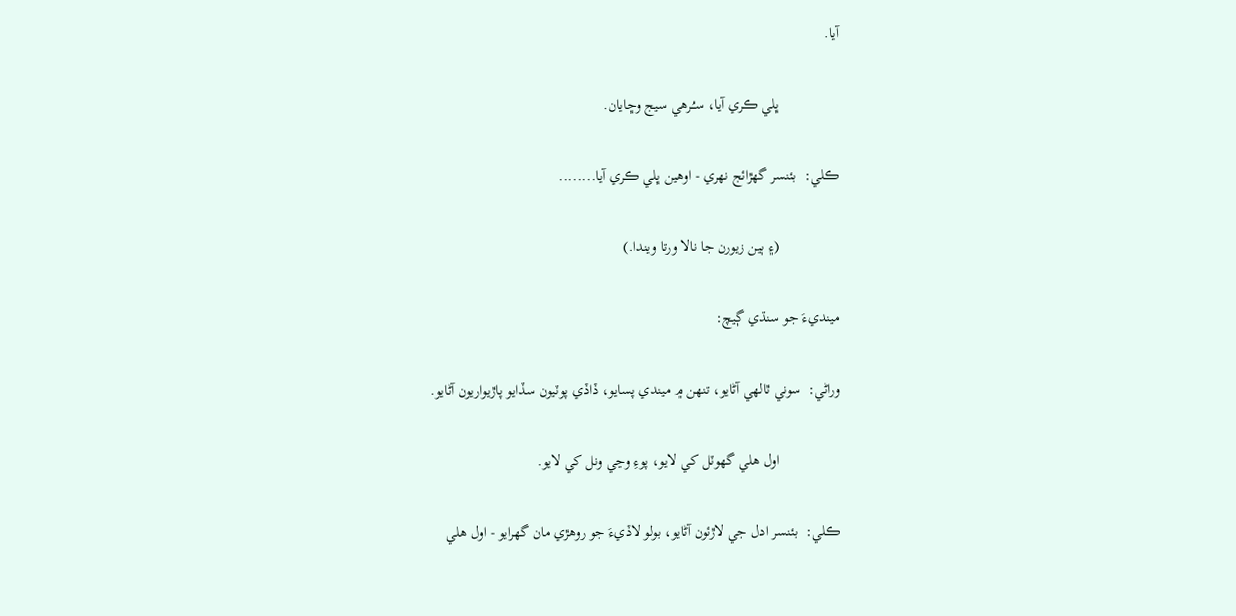آيا.

                ڀلي ڪري آيا، سـُـرهي سيج وڇايان.

ڪلي:  بئنسر گهڙائج نهري - اوهين ڀلي ڪري آيا........

                (۽ ٻين زيورن جا نالا ورتا ويندا.)

مينديءَ جو سنڌي ڳيچ:

وراڻي:  سوني ٿالهي آڻايو، تنهن ۾ ميندي پسايو، ڏاڏي پوٽيون سڏايو پاڙيواريون آڻايو.

                اول هلي گهوٽل کي لايو، پوءِ وڃي ونل کي لايو.

ڪلي:  بئنسر ادل جي لاڙئون آڻايو، بولو لاڏيءَ جو روهڙي مان گهرايو - اول هلي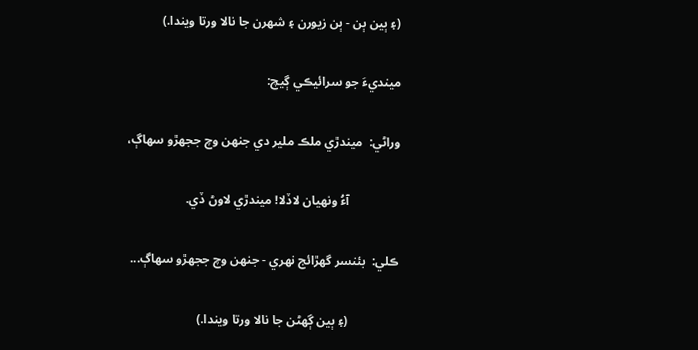(۽ ٻين ٻن - ٻن زيورن ۽ شهرن جا نالا ورتا ويندا.)

مينديءَ جو سرائيڪي ڳيچ:

وراڻي:  ميندڙي ملڪ ملير دي جنهن وچ ججهڙو سهاڳ،

                آءُ ونهيان لاڏلا! ميندڙي لاوڻ ڏي.

ڪلي:  بئنسر گهڙائج نهري - جنهن وچ ججهڙو سهاڳ...

                (۽ ٻين ڳهڻن جا نالا ورتا ويندا.)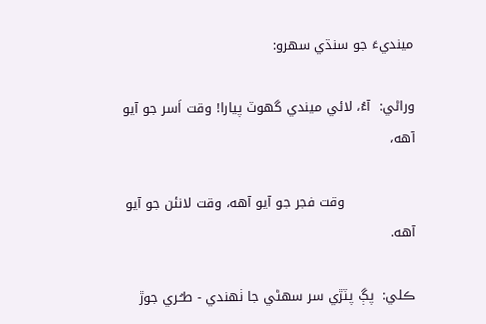مينديءَ جو سنڌي سهرو:

وراڻي:  آءُ، لائي ميندي گهوٽ پيارا! وقت اَسر جو آيو آهه،

                وقت فجر جو آيو آهه، وقت لانئن جو آيو آهه.

ڪلي:  پڳ پٽڙي سر سهڻي جا ٺهندي - طـُـري جوڙ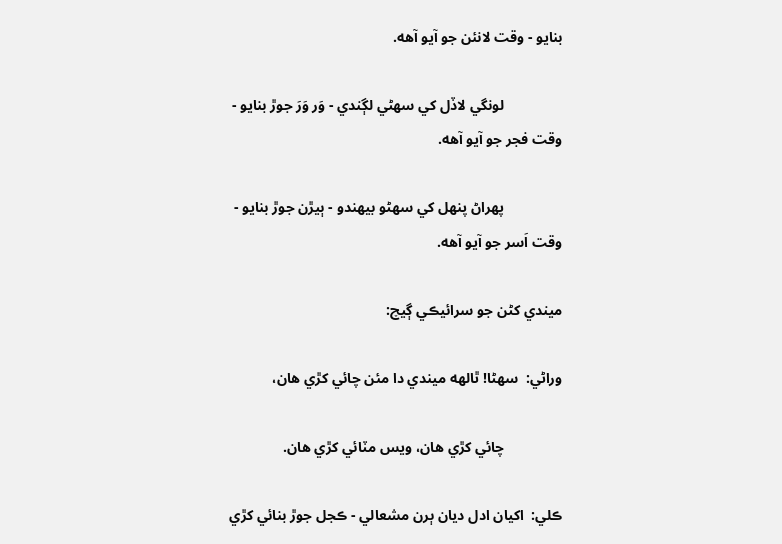بنايو - وقت لانئن جو آيو آهه.

                لونگي لاڏل کي سهڻي لڳندي - وَر وَرَ جوڙ بنايو - وقت فجر جو آيو آهه.

                پهراڻ پنهل کي سهڻو بيهندو - ٻيڙن جوڙ بنايو - وقت اَسر جو آيو آهه.

ميندي کڻن جو سرائيڪي ڳيچ:

وراڻي:  سهڻا! ٿالهه ميندي دا مئن چائي کڙي هان،

                چائي کڙي هان، ويس مٽائي کڙي هان.

ڪلي:  اکيان ادل ديان ٻرن مشعالي - ڪجل جوڙ بنائي کڙي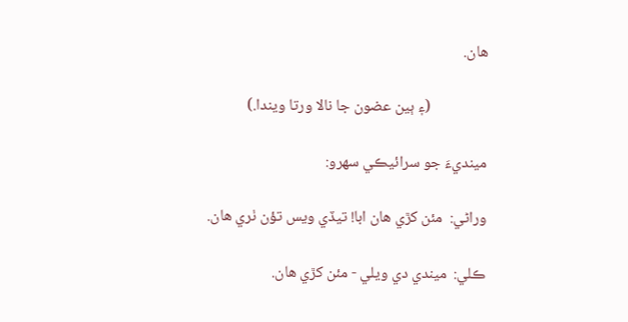هان.

                (۽ ٻين عضون جا نالا ورتا ويندا.)

مينديءَ جو سرائيڪي سهرو:

وراڻي:  مئن کڙي هان ابا! تيڏي ويس تؤن ٺري هان.

ڪلي:  ميندي دي ويلي - مئن کڙي هان.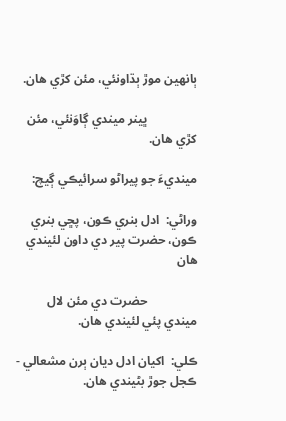ٻانهين موڙ ٻڌاونئي، مئن کڙي هان.

                ڀينر ميندي ڳاوَنئي، مئن کڙي هان.

مينديءَ جو پيراڻو سرائيڪي ڳيچ:

وراڻي:  ادل بنري ڪون، پڇي بنري ڪون، حضرت پير دي داون لئيندي هان

                حضرت دي مئن لال ميندي پئي لئيندي هان.

ڪلي:  اکيان ادل ديان ٻرن مشعالي - ڪجل جوڙ بڻيندي هان.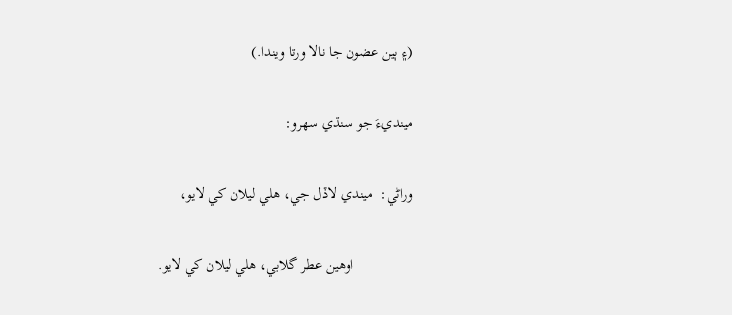(۽ ٻين عضون جا نالا ورتا ويندا.)

مينديءَ جو سنڌي سهرو:

وراڻي:  ميندي لاڏل جي، هلي ليلان کي لايو،

                اوهين عطر گلابي، هلي ليلان کي لايو.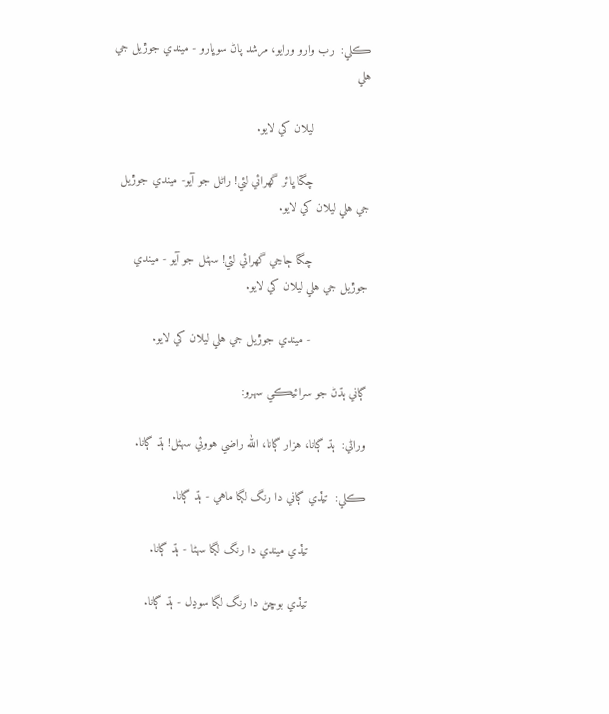ڪلي:  رب وارو ورايو، مرشد پاڻ سوڀارو - ميندي جوڙيل جي هلي

                ليلان کي لايو.

                چڱا ڀائر گهرائي لئي! راڻل جو آيو- ميندي جوڙيل جي هلي ليلان کي لايو.

                چڱا ڄاڃي گهرائي لئي! سهڻل جو آيو - ميندي جوڙيل جي هلي ليلان کي لايو.

                - ميندي جوڙيل جي هلي ليلان کي لايو.

ڳاني ٻڌڻ جو سرائيڪي سهرو:

وراڻي:  ٻڌ ڳانا، هزار ڳانا، الله راضي هووئي سهڻل! ٻڌ ڳانا.

ڪلي:  تيڏي ڳاني دا رنگ لڳا ماهي - ٻڌ ڳانا.

                تيڏي ميندي دا رنگ لڳا سهڻا - ٻڌ ڳانا.

                تيڏي بوڇڻ دا رنگ لڳا سوڍل - ٻڌ ڳانا.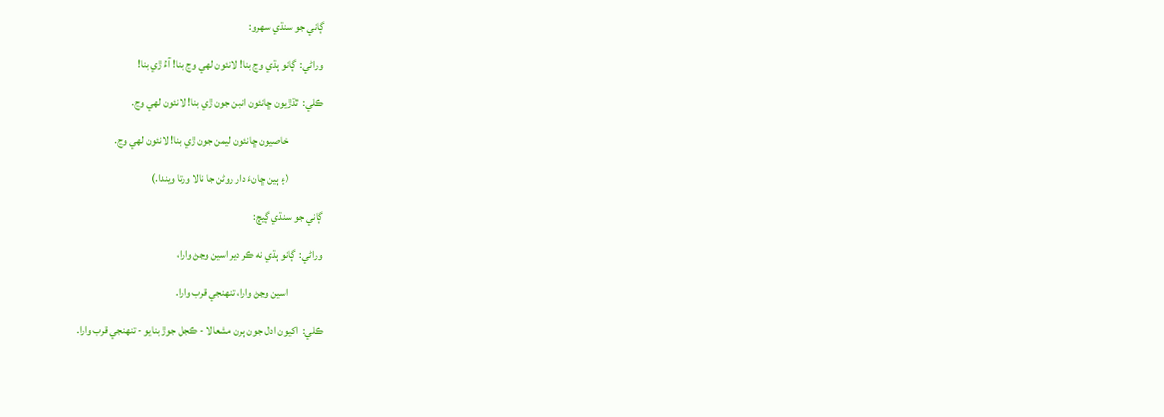ڳاني جو سنڌي سهرو:

وراڻي:  ڳانو ٻڌي وڃ بنا! لانئون لهي وڃ بنا! آءُ ڙي بنا!

ڪلي:  ٿڌڙيون ڇانئون انبن جون ڙي بنا! لانئون لهي وڃ.

                خاصيون ڇانئون ليمن جون ڙي بنا! لانئون لهي وڃ.

                (۽ ٻين ڇانءَ دار روڻن جا نالا ورتا ويندا.)

ڳاني جو سنڌي ڳيچ:

وراڻي:  ڳانو ٻڌي نه ڪر دير اسين وڃڻ وارا،

                اسين وڃڻ وارا، تنهنجي قرب وارا.

ڪلي:  اکيون ادل جون ٻرن مشعالا - ڪجل جوڙ بنايو - تنهنجي قرب وارا.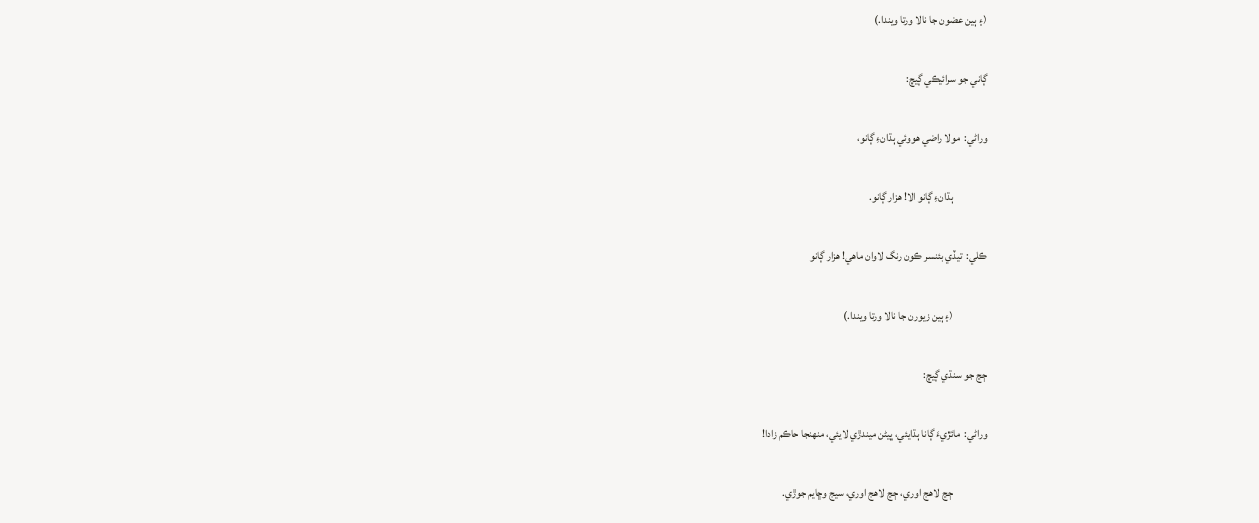(۽ ٻين عضون جا نالا ورتا ويندا.)

ڳاني جو سرائيڪي ڳيچ:

وراڻي:  مولا راضي هووئي ٻڌانءِ ڳانو،

                ٻڌانءِ ڳانو الا! هزار ڳانو.

ڪلي:  تيڏي بئنسر ڪون رنگ لاوان ماهي! هزار ڳانو

                (۽ ٻين زيورن جا نالا ورتا ويندا.)

ڄڃ جو سنڌي ڳيچ:

وراڻي:  مائڙيءَ ڳانا ٻڌايئي، ڀيڻن ميندڙي لايئي، منهنجا حاڪم زادا!

                ڄڃ لاهج اوري، ڄڃ لاهج اوري، سيج وڇايم جوڙي.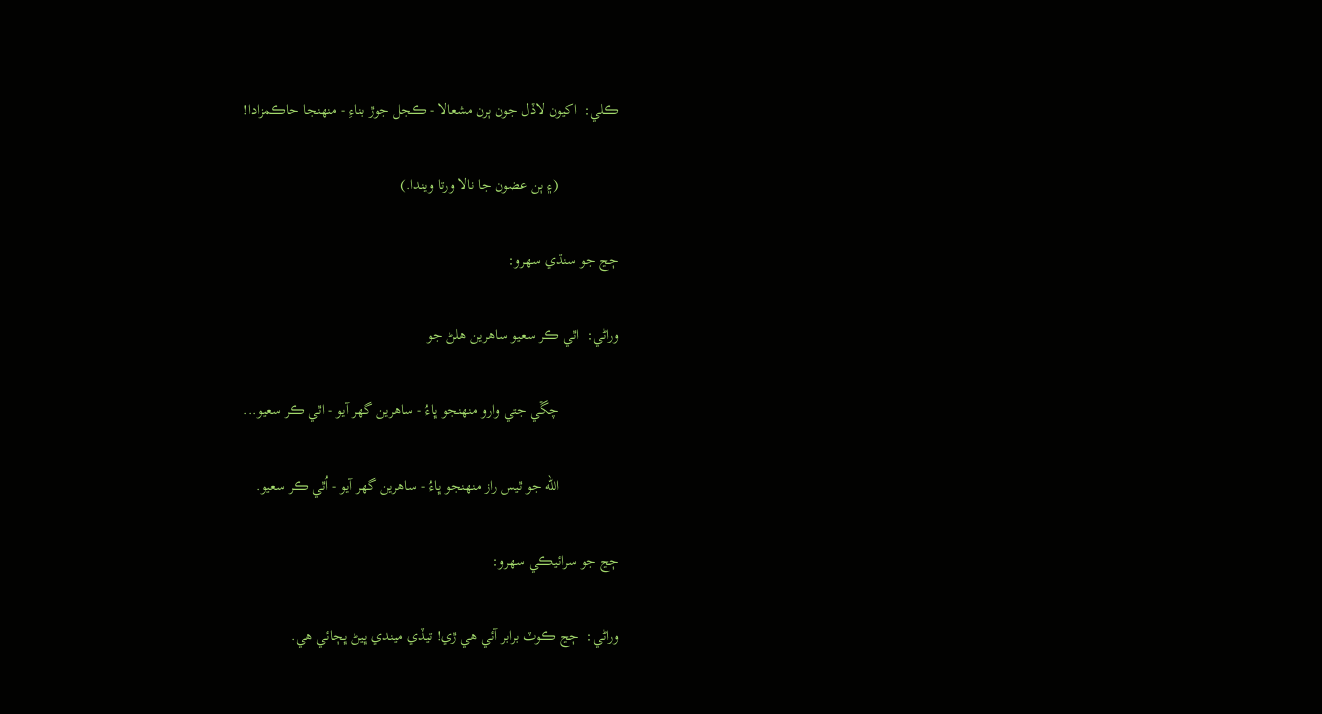ڪلي:  اکيون لاڏل جون ٻرن مشعالا - ڪجل جوڙ بناءِ - منهنجا حاڪمزادا!

                (۽ ٻن عضون جا نالا ورتا ويندا.)

ڄڃ جو سنڌي سهرو:

وراڻي:  اٿي ڪر سعيو ساهرين هلڻ جو

                چڱي جتي وارو منهنجو ڀاءُ - ساهرين گهر آيو - اٿي ڪر سعيو...

                الله جو ٿيس راز منهنجو ڀاءُ - ساهرين گهر آيو - اُٿي ڪر سعيو.

ڄڃ جو سرائيڪي سهرو:

وراڻي:  ڄڃ ڪوٽ برابر آئي هي ڙي! تيڏي ميندي ڀيڻ ڀڄائي هي.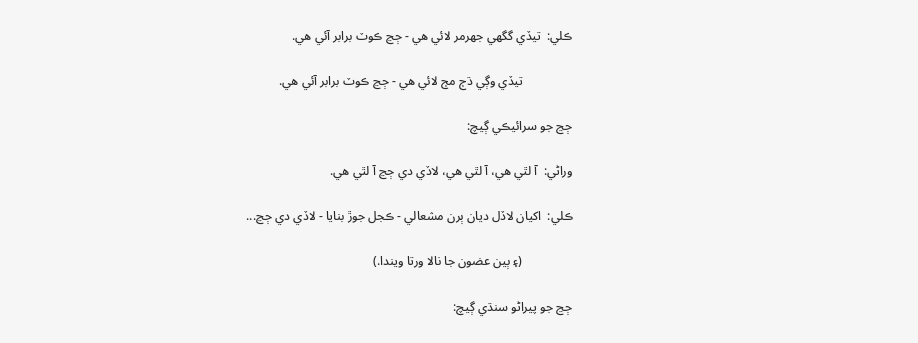ڪلي:  تيڏي گگهي جهرمر لائي هي - ڄڃ ڪوٽ برابر آئي هي.

                تيڏي وڳي ڌڄ مڄ لائي هي - ڄڃ ڪوٽ برابر آئي هي.

ڄڃ جو سرائيڪي ڳيچ:

وراڻي:  آ لٿي هي، آ لٿي هي، لاڏي دي ڄڃ آ لٿي هي.

ڪلي:  اکيان لاڏل ديان ٻرن مشعالي - ڪجل جوڙ بنايا - لاڏي دي ڄڃ...

                (۽ ٻين عضون جا نالا ورتا ويندا.)

ڄڃ جو پيراڻو سنڌي ڳيچ: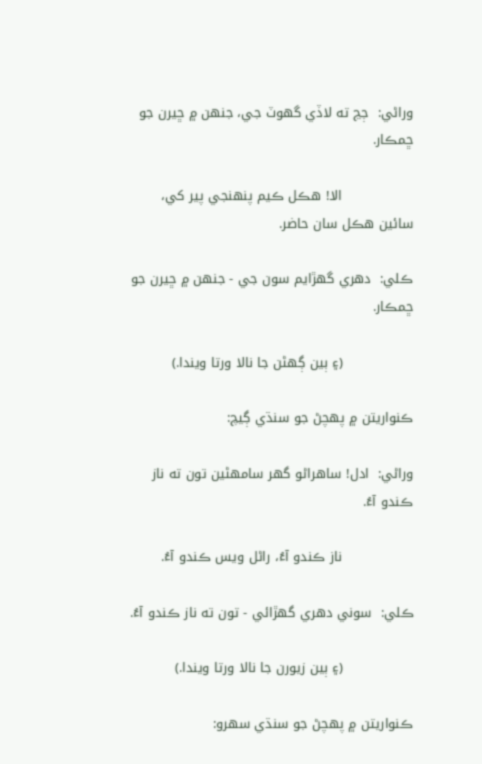وراڻي:  ڄڃ ته لاڏي گهوٽ جي، جنهن ۾ ڇيرن جو ڇمڪار.

                الا! هڪل ڪيم پنهنجي پير کي، سائين هڪل سان حاضر.

ڪلي:  دهري گهڙايم سون جي - جنهن ۾ ڇيرن جو ڇمڪار.

                (۽ ٻين ڳهڻن جا نالا ورتا ويندا.)

ڪنواريتن ۾ پهچڻ جو سنڌي ڳيچ:

وراڻي:  ادل! ساهراڻو گهر سامهڻين تون ته ناز ڪندو آءُ.

                ناز ڪندو آءُ، راڻل ويس ڪندو آءُ.

ڪلي:  سوني دهري گهڙائي - تون ته ناز ڪندو آءُ.

                (۽ ٻين زيورن جا نالا ورتا ويندا.)

ڪنواريتن ۾ پهچڻ جو سنڌي سهرو: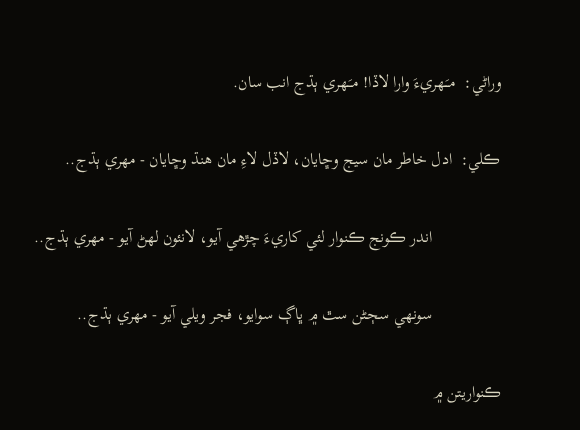وراڻي:  مـَـهريءَ وارا لاڏا! مـَـهري ٻڌج انب سان.

ڪلي:  ادل خاطر مان سيج وڇايان، لاڏل لاءِ مان هنڌ وڇايان - مهري ٻڌج..

                اندر ڪونج ڪنوار لئي کاريءَ چڙهي آيو، لانئون لهڻ آيو - مهري ٻڌج..

                سونهي سڄڻن سٿ ۾ ڀاڳ سوايو، فجر ويلي آيو - مهري ٻڌج..

ڪنواريتن ۾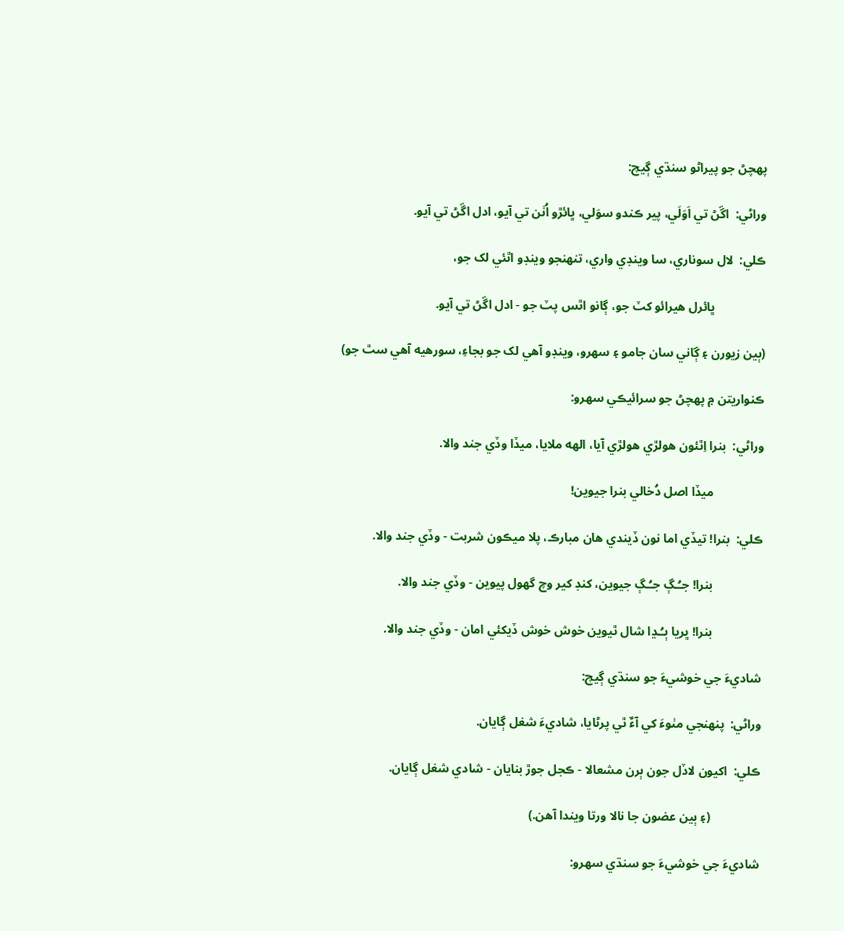پهچڻ جو پيراڻو سنڌي ڳيچ:

وراڻي:  اڱڻ تي اَوَلَي، پير ڪندو سوَلي، ڀائڙو اُٺن تي آيو، ادل اڱڻ تي آيو.

ڪلي:  لال سوناري، سا وينڊي واري، تنهنجو وينڊو اٿئي لک جو،

                ڀائرل هيرائو کٽ جو، ڳانو اٿس پٽ جو - ادل اڱڻ تي آيو.

(ٻين زيورن ۽ ڳاني سان جامو ۽ سهرو، وينڊو آهي لک جو بجاءِ، سورهيه آهي سٿ جو)

ڪنواريتن ۾ پهچڻ جو سرائيڪي سهرو:

وراڻي:  بنرا اِٿئون هولڙي هولڙي آيا، الهه ملايا، ميڏا وڏي جند والا.

                ميڏا اصل دُخالي بنرا جيوين!

ڪلي:  بنرا! تيڏي اما نون ڏيندي هان مبارڪ، پلا ميڪون شربت - وڏي جند والا.

                بنرا! جـُـڳ جـُـڳ جيوين، کنڊ کير وچ گهول پيوين - وڏي جند والا.

                بنرا! ڀريا ٻـُـڍا شال ٿيوين خوش خوش ڏيکئي امان - وڏي جند والا.

شاديءَ جي خوشيءَ جو سنڌي ڳيچ:

وراڻي:  پنهنجي مٺوءَ کي آءٌ ٿي پرڻايا، شاديءَ شغل ڳايان.

ڪلي:  اکيون لاڏل جون ٻرن مشعالا - ڪجل جوڙ بنايان - شادي شغل ڳايان.

                (۽ ٻين عضون جا نالا ورتا ويندا آهن.)

شاديءَ جي خوشيءَ جو سنڌي سهرو: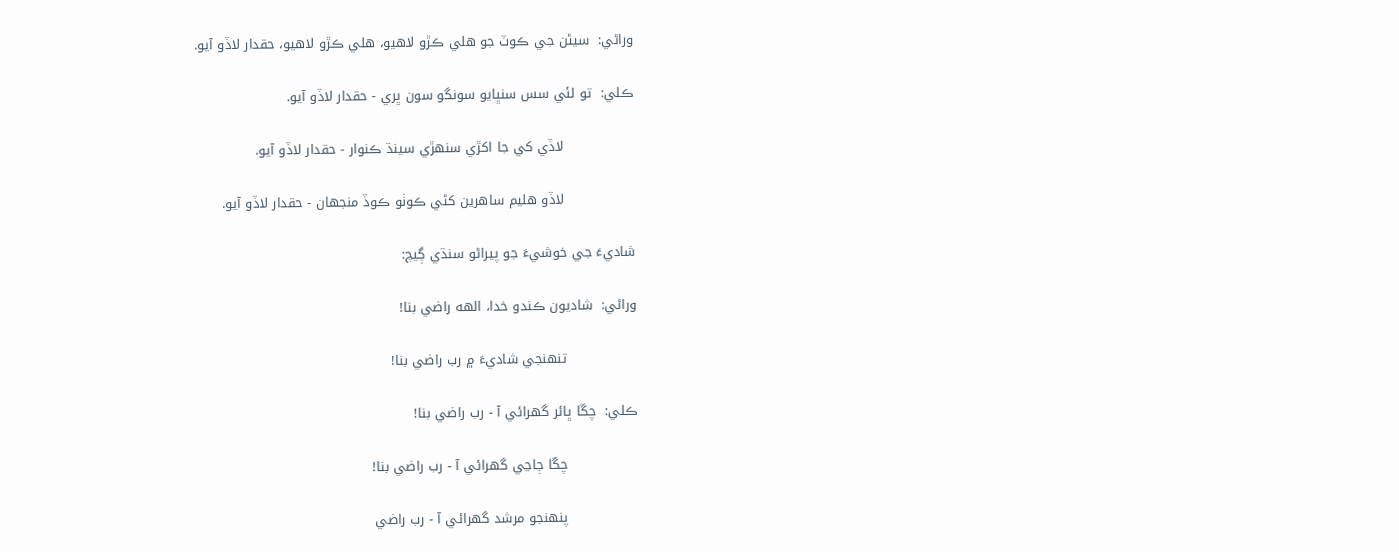وراڻي:  سيڻن جي ڪوٽ جو هلي ڪڙو لاهيو، هلي ڪڙو لاهيو، حقدار لاڏو آيو.

ڪلي:  تو لئي سس سنڀايو سونگو سون ڀري - حقدار لاڏو آيو.

                لاڏي کي جا اکڙي سنهڙي سينڌ ڪنوار - حقدار لاڏو آيو.

                لاڏو هليم ساهرين کڻي ڪوٺو ڪوڏ منجهان - حقدار لاڏو آيو.

شاديءَ جي خوشيءَ جو پيراڻو سنڌي ڳيچ:

وراڻي:  شاديون ڪندو خدا، الهه راضي بنا!

                تنهنجي شاديءَ ۾ رب راضي بنا!

ڪلي:  چڱا ڀائر گهرائي آ - رب راضي بنا!

                چڱا ڄاڃي گهرائي آ - رب راضي بنا!

                پنهنجو مرشد گهرائي آ - رب راضي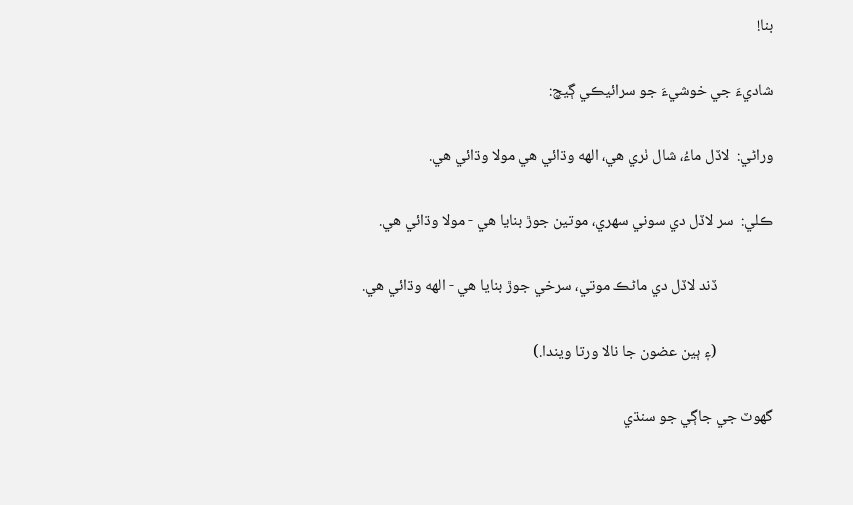بنا!

شاديءَ جي خوشيءَ جو سرائيڪي ڳيچ:

وراڻي:  لاڏل ماءُ، شال ٺري هي، الهه وڌائي هي مولا وڌائي هي.

ڪلي:  سر لاڏل دي سوني سهري، موتين جوڙ بنايا هي - مولا وڌائي هي.

                ڏند لاڏل دي ماڻڪ موتي، سرخي جوڙ بنايا هي - الهه وڌائي هي.

                (۽ ٻين عضون جا نالا ورتا ويندا.)

گهوٽ جي جاڳي جو سنڌي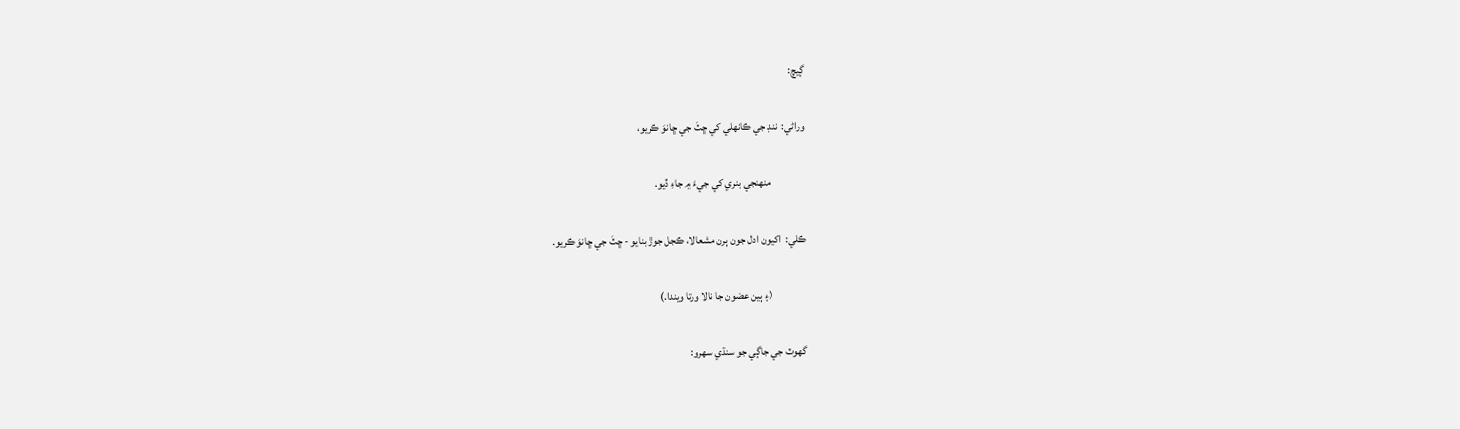ڳيچ:

وراڻي:  ننڊ جي ڪانهلي کي ڇٽَ جي ڇانوَ ڪريو،

                منهنجي بنري کي جيءَ ۾ جاءِ ڏيو.

ڪلي:  اکيون ادل جون ٻرن مشعالا، ڪجل جوڙ بنايو - ڇٽَ جي ڇانوَ ڪريو.

                (۽ ٻين عضون جا نالا ورتا ويندا.)

گهوٽ جي جاڳي جو سنڌي سهرو: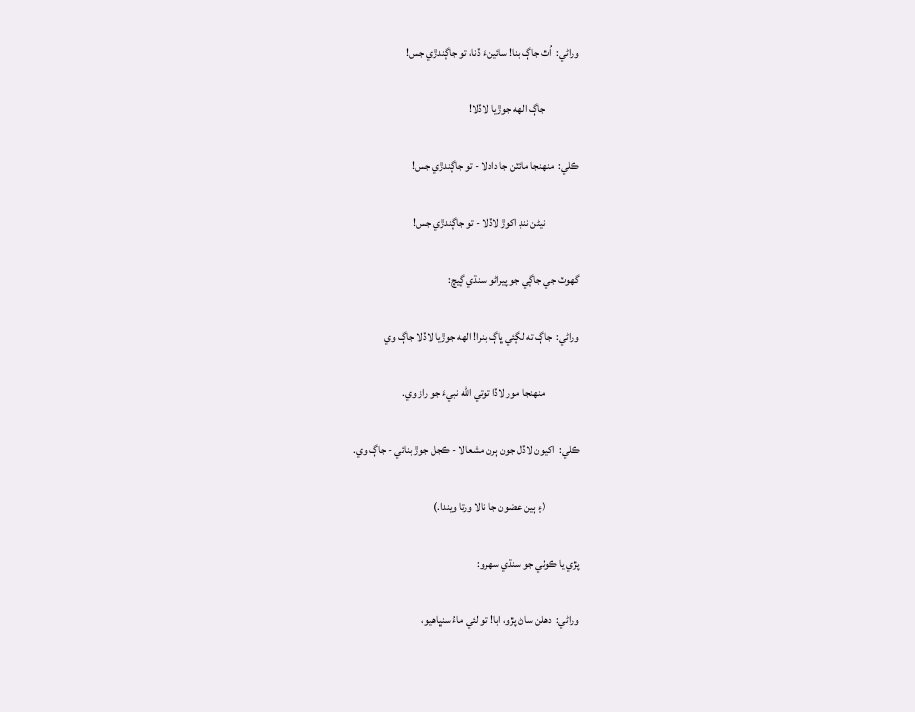وراڻي:  اُٿ جاڳ بنا! سائينءَ ڏنا، تو جاڳندڙي جس!

                جاڳ الهه جوڙيا لاڏلا!

ڪلي:  منهنجا مائٽن جا دادلا - تو جاڳندڙي جس!

                نيڻن ننڊ اکوڙ لاڏلا - تو جاڳندڙي جس!

گهوٽ جي جاڳي جو پيراڻو سنڌي ڳيچ:

وراڻي:  جاڳ ته لڳئي ڀاڳ بنرا! الهه جوڙيا لاڏلا جاڳ وي

                منهنجا مور لاڏا توتي الله نبيءَ جو راز وي.

ڪلي:  اکيون لاڏل جون ٻرن مشعالا - ڪجل جوڙ بنائي - جاڳ وي.

                (۽ ٻين عضون جا نالا ورتا ويندا.)

پڙي يا ڪوٺي جو سنڌي سهرو:

وراڻي:  دهلن ساڻ پڙو، ابا! تو لئي ماءُ سنڀاهيو،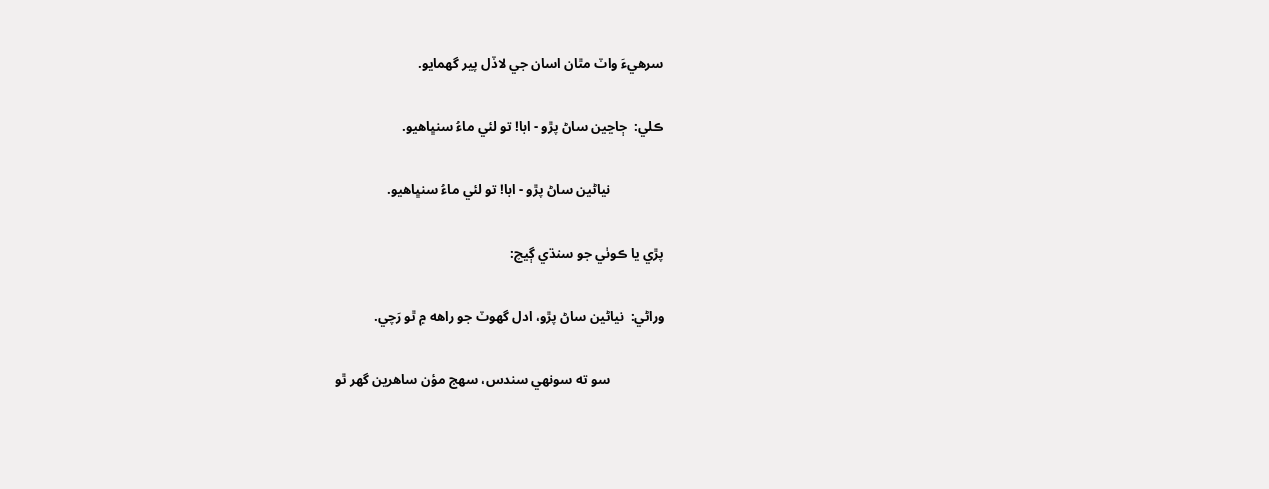سرهيءَ واٽ مٿان اسان جي لاڏل پير گهمايو.

ڪلي:  ڄاڃين ساڻ پڙو - ابا! تو لئي ماءُ سنڀاهيو.

                نياڻين ساڻ پڙو - ابا! تو لئي ماءُ سنڀاهيو.

پڙي يا ڪوٺي جو سنڌي ڳيچ:

وراڻي:  نياڻين ساڻ پڙو، ادل گهوٽ جو راهه ۾ ٿو رَچي.

                سو ته سونهي سندس، سهج مؤن ساهرين گهر ٿو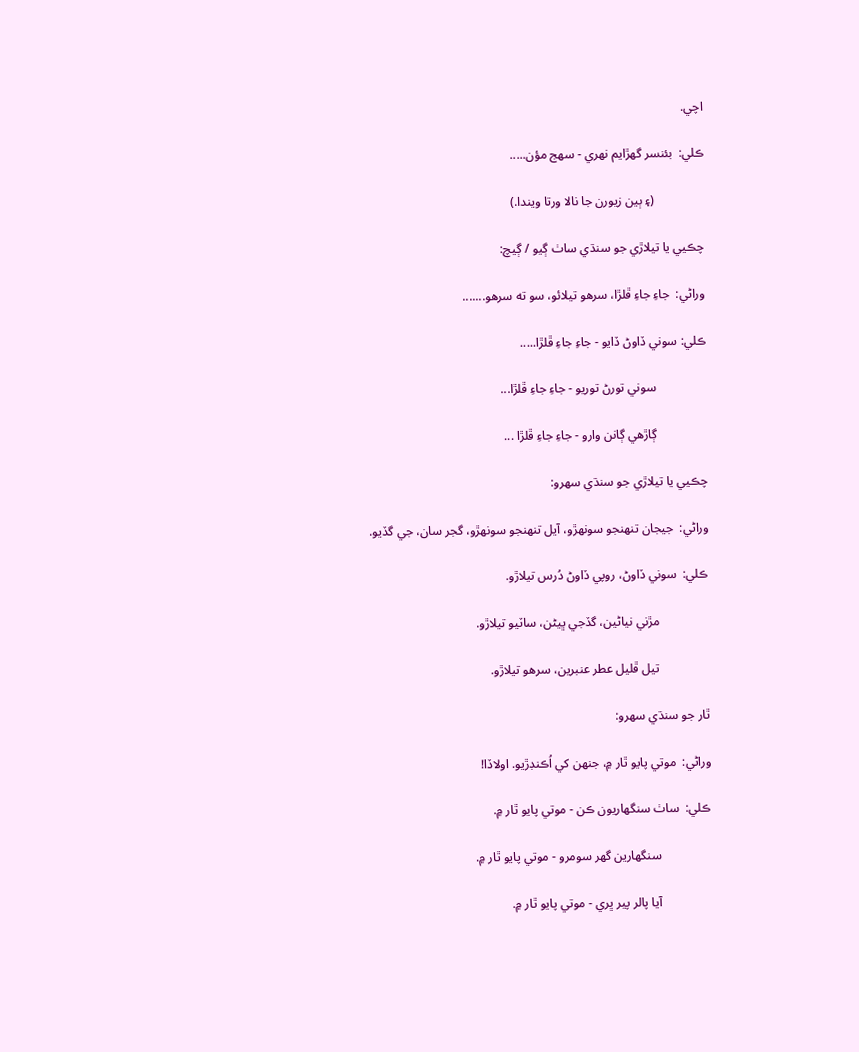اچي.

ڪلي:  بئنسر گهڙايم نهري - سهج مؤن.....

                (۽ ٻين زيورن جا نالا ورتا ويندا.)

چڪيي يا تيلاڙي جو سنڌي ساٺ ڳيو / ڳيچ:

وراڻي:  جاءِ جاءِ ڦلڙا، سرهو تيلائو، سو ته سرهو.......

ڪلي: سوني ڏاوڻ ڏايو - جاءِ جاءِ ڦلڙا.....

                سوني تورڻ توريو - جاءِ جاءِ ڦلڙا...

                ڳاڙهي ڳانن وارو - جاءِ جاءِ ڦلڙا ...

چڪيي يا تيلاڙي جو سنڌي سهرو:

وراڻي:  جيجان تنهنجو سونهڙو، آيل تنهنجو سونهڙو، گجر سان، جي گڏيو.

ڪلي:  سوني ڏاوڻ، روپي ڏاوڻ دُرس تيلاڙو.

                مڙني نياڻين، گڏجي ڀيڻن، ساٽيو تيلاڙو.

                تيل ڦليل عطر عنبرين، سرهو تيلاڙو.

ٿار جو سنڌي سهرو:

وراڻي:  موتي پايو ٿار ۾، جنهن کي اُڪنڊڙيو. اولاڏا!

ڪلي:  ساٺ سنگهاريون ڪن - موتي پايو ٿار ۾.

                سنگهارين گهر سومرو - موتي پايو ٿار ۾.

                آيا پالر پير ڀري - موتي پايو ٿار ۾.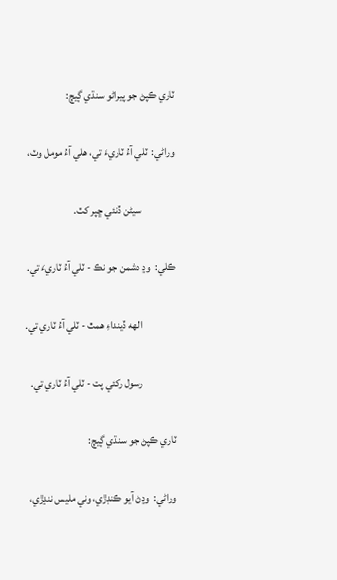ٽاري ڪپڻ جو پيراڻو سنڌي ڳيچ:

وراڻي:  ٽلي آءُ ٽاريءَ تي، هلي آءُ مومل وٽ،

                سيڻن ڏنئي ڇپر کٽ.

ڪلي:  وڍ دشمن جو نڪ - ٽلي آءُ ٽاريءَ تي.

                الهه ڏينداءِ همٿ - ٽلي آءُ ٽاري تي.

                رسول رکئي پت - ٽلي آءُ ٽاري تي.

ٽاري ڪپڻ جو سنڌي ڳيچ:

وراڻي:  وڍڻ آيو ڪنڊڙي، وني مليس ننڍڙي،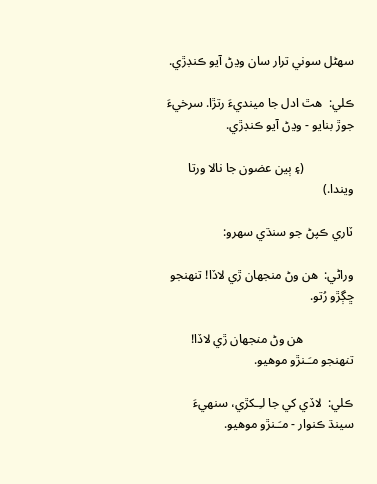سهڻل سوني ترار سان وڍڻ آيو ڪنڊڙي.

ڪلي:  هٿ ادل جا مينديءَ رتڙا. سرخيءَ جوڙ بنايو - وڍڻ آيو ڪنڊڙي.

                (۽ ٻين عضون جا نالا ورتا ويندا.)

ٽاري ڪپڻ جو سنڌي سهرو:

وراڻي:  هن وڻ منجهان ڙي لاڏا! تنهنجو ڇڳڙو رُتو.

                هن وڻ منجهان ڙي لاڏا! تنهنجو مـَـنڙو موهيو.

ڪلي:  لاڏي کي جا لـِـکڙي، سنهيءَ سينڌ ڪنوار - مـَـنڙو موهيو.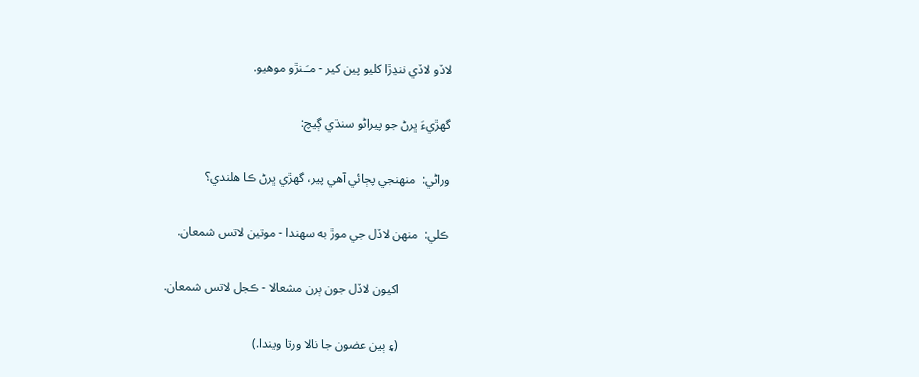لاڏو لاڏي ننڍڙا کليو پين کير - مـَـنڙو موهيو.

گهڙيءَ ڀرڻ جو پيراڻو سنڌي ڳيچ:

وراڻي:  منهنجي پڄائي آهي پير، گهڙي ڀرڻ ڪا هلندي؟

ڪلي:  منهن لاڏل جي موڙ به سهندا - موتين لاتس شمعان.

                اکيون لاڏل جون ٻرن مشعالا - ڪجل لاتس شمعان.

                (۽ ٻين عضون جا نالا ورتا ويندا.)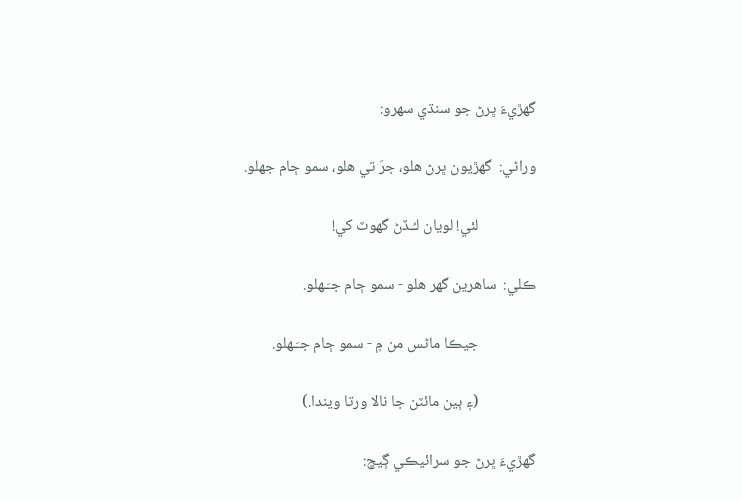گهڙيءَ ڀرڻ جو سنڌي سهرو:

وراڻي:  گهڙيون ڀرڻ هلو، جرَ تي هلو، سمو ڄام جهلو.

                لئي! لويان لـُـڏڻ گهوٽ کي!

ڪلي:  ساهرين گهر هلو - سمو ڄام جـَـهلو.

                جيڪا ماڻس من ۾ - سمو ڄام جـَـهلو.

                (۽ ٻين مائٽن جا نالا ورتا ويندا.)

گهڙيءَ ڀرڻ جو سرائيڪي ڳيچ: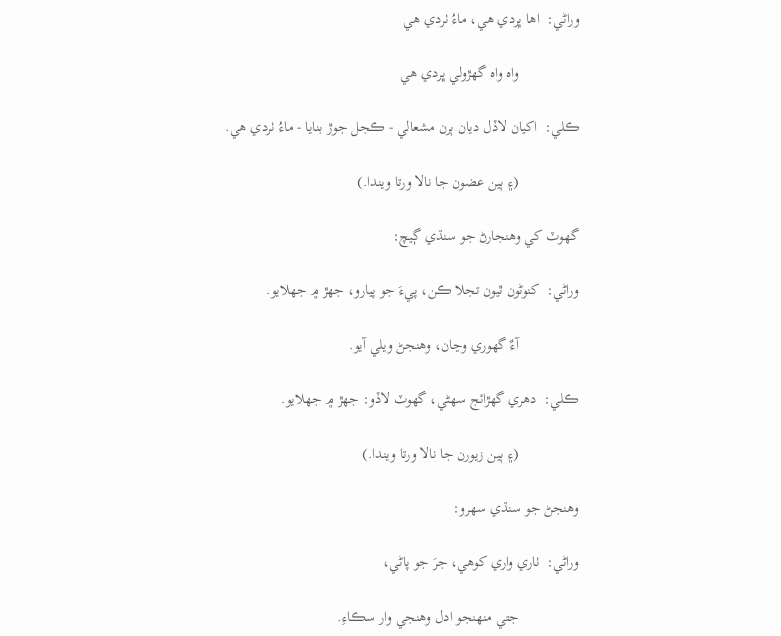وراڻي:  اها ڀردي هي، ماءُ ٺردي هي

                واه واه گهڙولي ڀردي هي

ڪلي:  اکيان لاڏل ديان ٻرن مشعالي - ڪجل جوڙ بنايا - ماءُ ٺردي هي.

                (۽ ٻين عضون جا نالا ورتا ويندا.)

گهوٽ کي وهنجارڻ جو سنڌي ڳيچ:

وراڻي:  کنوڻون ٿيون تجلا ڪن، پيءَ جو پيارو، جهڙ ۾ جهلايو.

                آءٌ گهوري وڃان، وهنجڻ ويلي آيو.

ڪلي:  دهري گهڙائج سهڻي، گهوٽ لاڏو: جهڙ ۾ جهلايو.

                (۽ ٻين زيورن جا نالا ورتا ويندا.)

وهنجڻ جو سنڌي سهرو:

وراڻي:  ٺاري واري کوهي، جرَ جو پاڻي،

                جتي منهنجو ادل وهنجي وار سڪاءِ.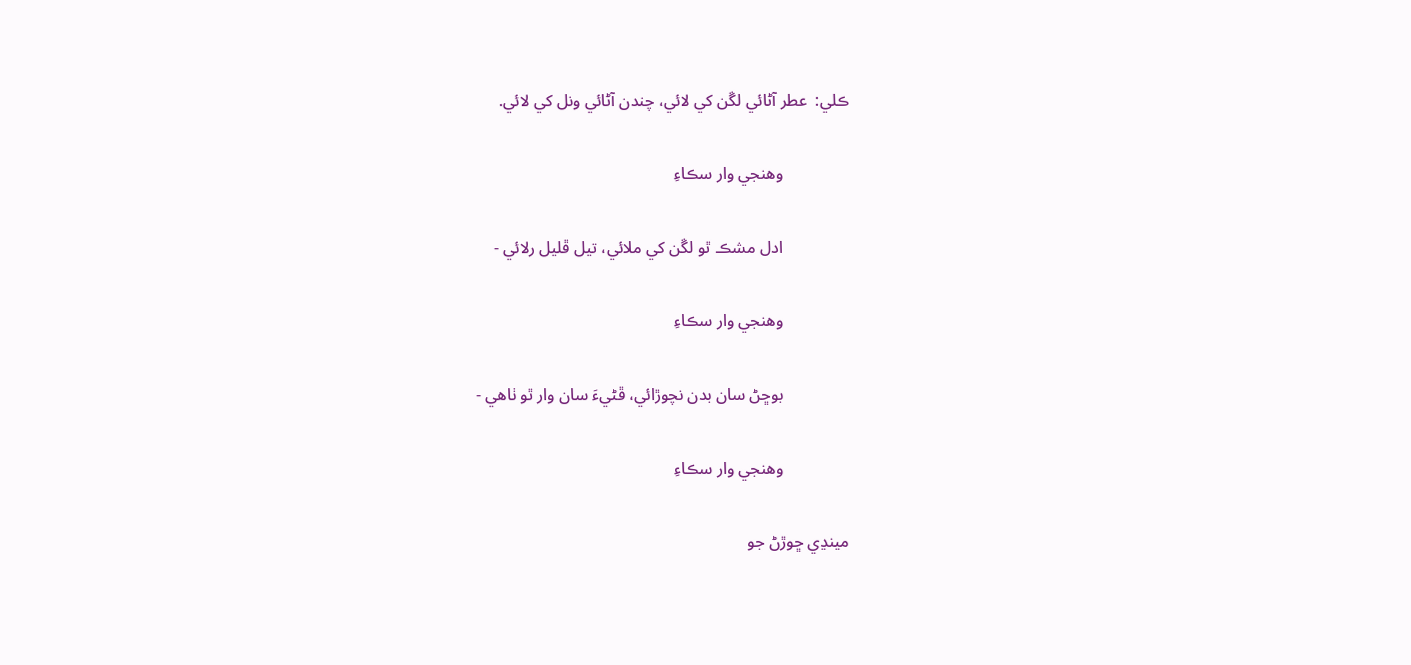ڪلي:  عطر آڻائي لڱن کي لائي، چندن آڻائي ونل کي لائي.

                وهنجي وار سڪاءِ

                ادل مشڪ ٿو لڱن کي ملائي، تيل ڦليل رلائي -

                وهنجي وار سڪاءِ

                بوڇڻ سان بدن نچوڙائي، ڦڻيءَ سان وار ٿو ٺاهي -

                وهنجي وار سڪاءِ

مينڍي ڇوڙڻ جو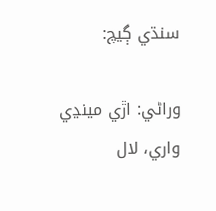سنڌي ڳيچ:

وراڻي: اڙي مينڍي واري، لال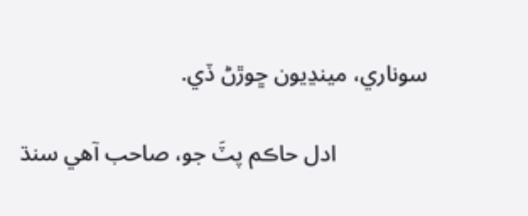سوناري، مينڍيون ڇوڙڻ ڏي.

                ادل حاڪم پٽَ جو، صاحب آهي سنڌ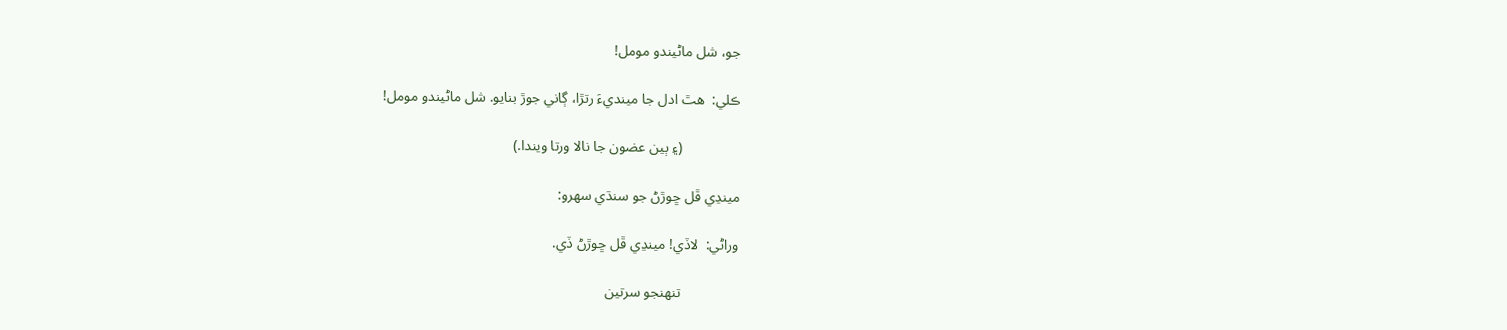جو، شل ماڻيندو مومل!

ڪلي:  هٿ ادل جا مينديءَ رتڙا، ڳاني جوڙ بنايو. شل ماڻيندو مومل!

                (۽ ٻين عضون جا نالا ورتا ويندا.)

مينڍي ڦل ڇوڙڻ جو سنڌي سهرو:

وراڻي:  لاڏي! مينڍي ڦل ڇوڙڻ ڏي.

                تنهنجو سرتين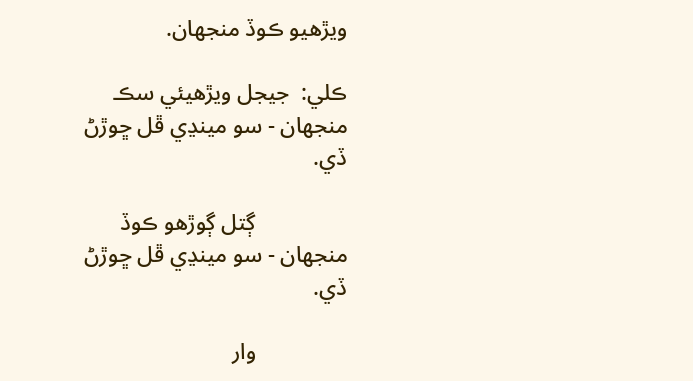ويڙهيو ڪوڏ منجهان.

ڪلي:  جيجل ويڙهيئي سڪ منجهان - سو مينڍي ڦل ڇوڙڻ ڏي.

                ڳتل ڳوڙهو ڪوڏ منجهان - سو مينڍي ڦل ڇوڙڻ ڏي.

                وار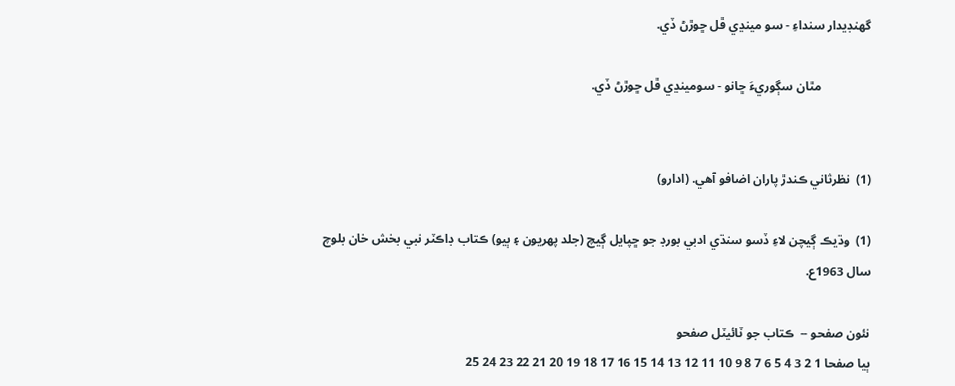گهنڊيدار سنداءِ - سو مينڍي ڦل ڇوڙڻ ڏي.

                مٿان سڳوريءَ ڇانو - سومينڍي ڦل ڇوڙڻ ڏي.


(1)  نظرثاني ڪندڙ پاران اضافو آهي. (ادارو)

(1)  وڌيڪ ڳيچن لاءِ ڏسو سنڌي ادبي بورڊ جو ڇپايل ڳيچ (جلد پهريون ۽ ٻيو) ڪتاب ڊاڪٽر نبي بخش خان بلوچ سال 1963ع.

نئون صفحو --  ڪتاب جو ٽائيٽل صفحو
ٻيا صفحا 1 2 3 4 5 6 7 8 9 10 11 12 13 14 15 16 17 18 19 20 21 22 23 24 25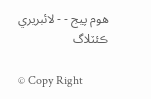هوم پيج - - لائبريري ڪئٽلاگ

© Copy Right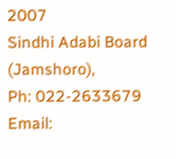2007
Sindhi Adabi Board (Jamshoro),
Ph: 022-2633679 Email: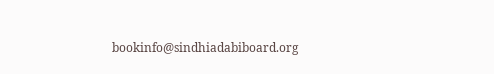bookinfo@sindhiadabiboard.org